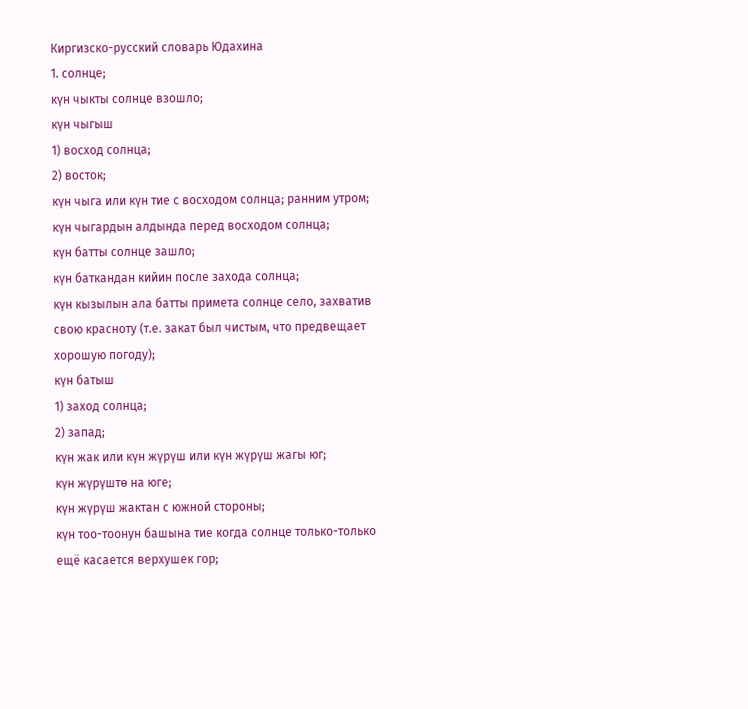Киргизско-русский словарь Юдахина
1. солнце;
күн чыкты солнце взошло;
күн чыгыш
1) восход солнца;
2) восток;
күн чыга или күн тие с восходом солнца; ранним утром;
күн чыгардын алдында перед восходом солнца;
күн батты солнце зашло;
күн баткандан кийин после захода солнца;
күн кызылын ала батты примета солнце село, захватив свою красноту (т.е. закат был чистым, что предвещает хорошую погоду);
күн батыш
1) заход солнца;
2) запад;
күн жак или күн жүрүш или күн жүрүш жагы юг;
күн жүрүштө на юге;
күн жүрүш жактан с южной стороны;
күн тоо-тоонун башына тие когда солнце только-только ещё касается верхушек гор;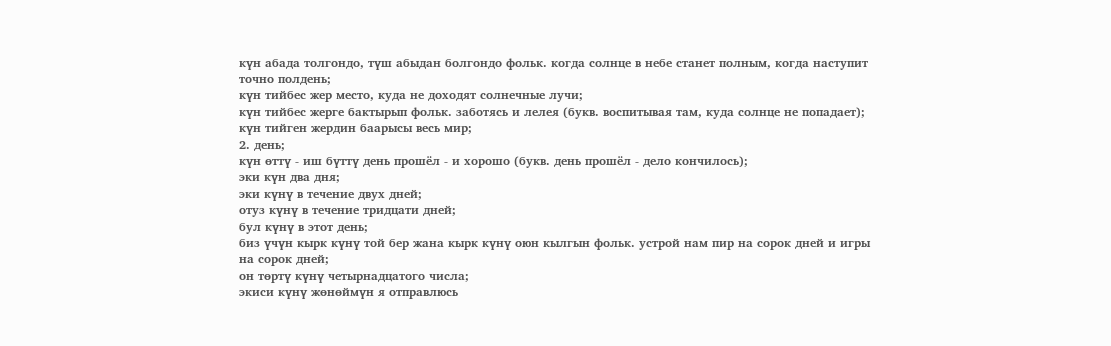күн абада толгондо, түш абыдан болгондо фольк. когда солнце в небе станет полным, когда наступит точно полдень;
күн тийбес жер место, куда не доходят солнечные лучи;
күн тийбес жерге бактырып фольк. заботясь и лелея (букв. воспитывая там, куда солнце не попадает);
күн тийген жердин баарысы весь мир;
2. день;
күн өттү - иш бүттү день прошёл - и хорошо (букв. день прошёл - дело кончилось);
эки күн два дня;
эки күнү в течение двух дней;
отуз күнү в течение тридцати дней;
бул күнү в этот день;
биз үчүн кырк күнү той бер жана кырк күнү оюн кылгын фольк. устрой нам пир на сорок дней и игры на сорок дней;
он төртү күнү четырнадцатого числа;
экиси күнү жөнөймүн я отправлюсь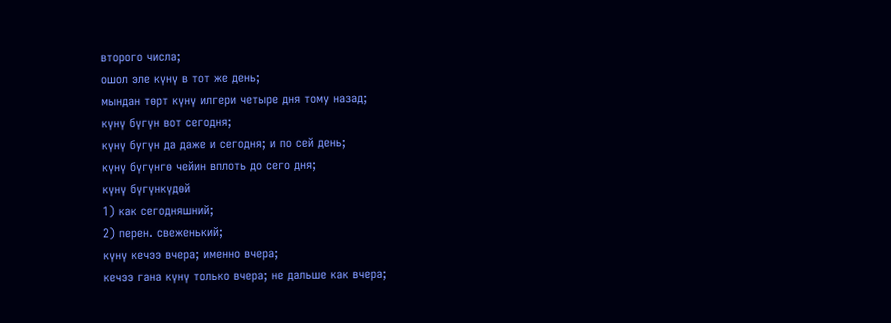второго числа;
ошол эле күнү в тот же день;
мындан төрт күнү илгери четыре дня тому назад;
күнү бүгүн вот сегодня;
күнү бугүн да даже и сегодня; и по сей день;
күнү бүгүнгө чейин вплоть до сего дня;
күнү бүгүнкүдөй
1) как сегодняшний;
2) перен. свеженький;
күнү кечээ вчера; именно вчера;
кечээ гана күнү только вчера; не дальше как вчера;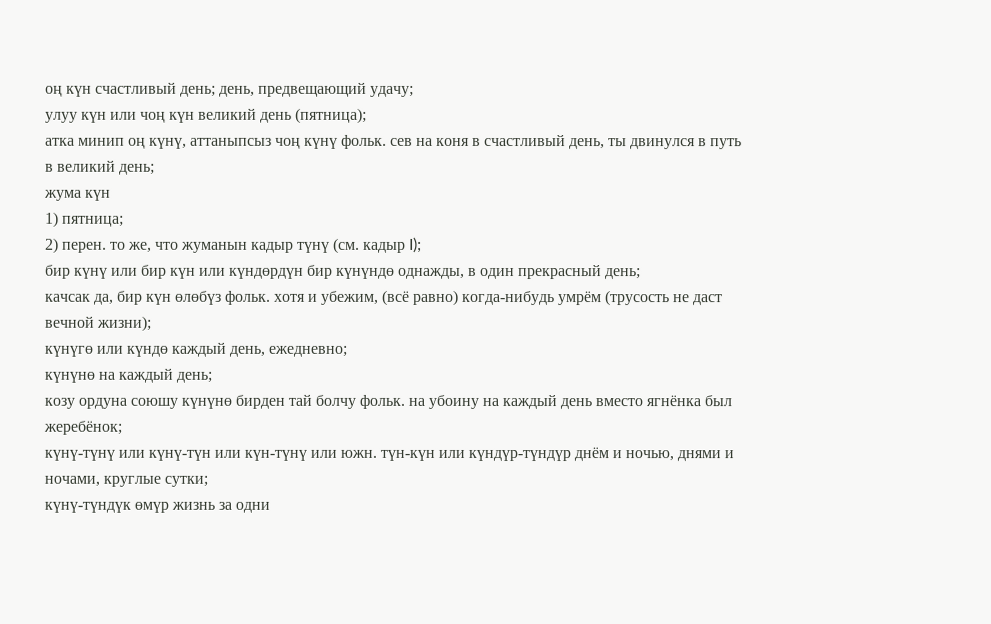оң күн счастливый день; день, предвещающий удачу;
улуу күн или чоң күн великий день (пятница);
атка минип оң күнү, аттаныпсыз чоң күнү фольк. сев на коня в счастливый день, ты двинулся в путь в великий день;
жума күн
1) пятница;
2) перен. то же, что жуманын кадыр түнү (см. кадыр I);
бир күнү или бир күн или күндөрдүн бир күнүндө однажды, в один прекрасный день;
качсак да, бир күн өлөбүз фольк. хотя и убежим, (всё равно) когда-нибудь умрём (трусость не даст вечной жизни);
күнүгө или күндө каждый день, ежедневно;
күнүнө на каждый день;
козу ордуна союшу күнүнө бирден тай болчу фольк. на убоину на каждый день вместо ягнёнка был жеребёнок;
күнү-түнү или күнү-түн или күн-түнү или южн. түн-күн или күндүр-түндүр днём и ночью, днями и ночами, круглые сутки;
күнү-түндүк өмүр жизнь за одни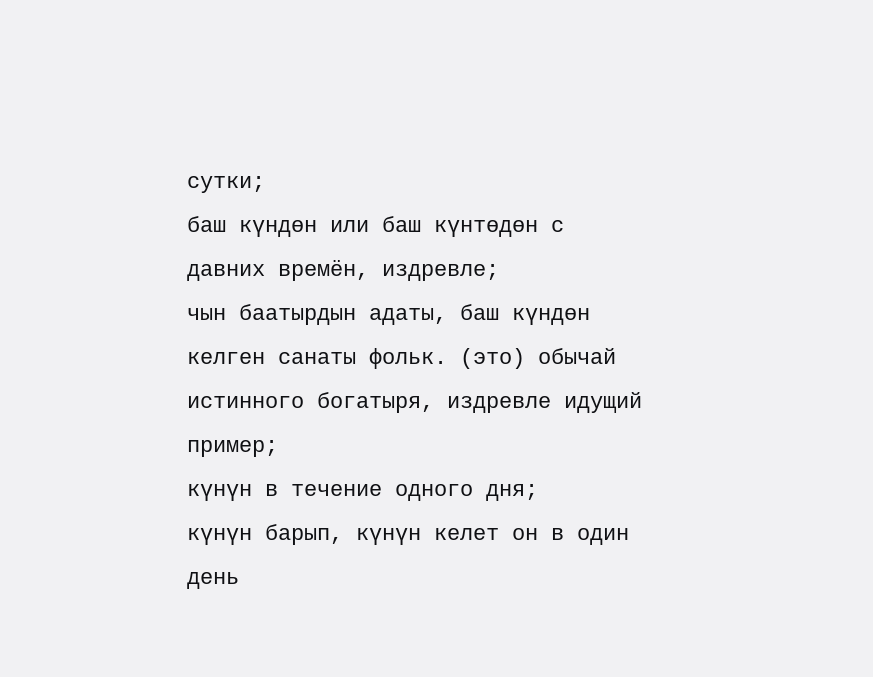сутки;
баш күндөн или баш күнтөдөн с давних времён, издревле;
чын баатырдын адаты, баш күндөн келген санаты фольк. (это) обычай истинного богатыря, издревле идущий пример;
күнүн в течение одного дня;
күнүн барып, күнүн келет он в один день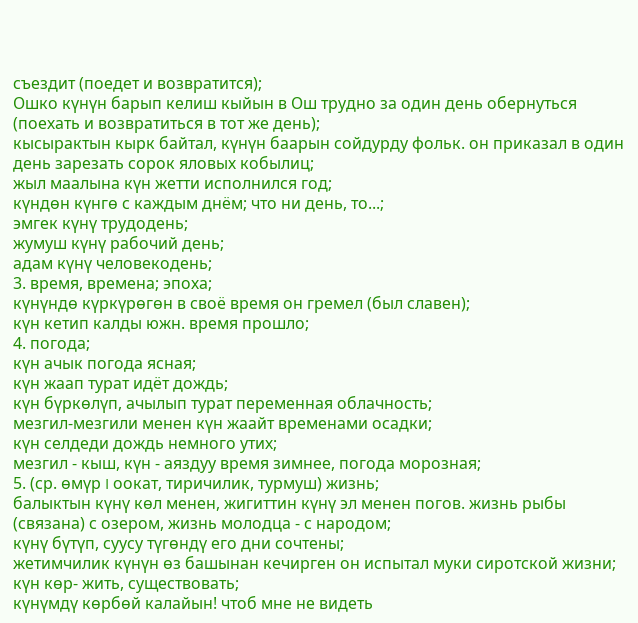съездит (поедет и возвратится);
Ошко күнүн барып келиш кыйын в Ош трудно за один день обернуться (поехать и возвратиться в тот же день);
кысырактын кырк байтал, күнүн баарын сойдурду фольк. он приказал в один день зарезать сорок яловых кобылиц;
жыл маалына күн жетти исполнился год;
күндөн күнгө с каждым днём; что ни день, то...;
эмгек күнү трудодень;
жумуш күнү рабочий день;
адам күнү человекодень;
3. время, времена; эпоха;
күнүндө күркүрөгөн в своё время он гремел (был славен);
күн кетип калды южн. время прошло;
4. погода;
күн ачык погода ясная;
күн жаап турат идёт дождь;
күн бүркөлүп, ачылып турат переменная облачность;
мезгил-мезгили менен күн жаайт временами осадки;
күн селдеди дождь немного утих;
мезгил - кыш, күн - аяздуу время зимнее, погода морозная;
5. (ср. өмүр I оокат, тиричилик, турмуш) жизнь;
балыктын күнү көл менен, жигиттин күнү эл менен погов. жизнь рыбы (связана) с озером, жизнь молодца - с народом;
күнү бүтүп, суусу түгөндү его дни сочтены;
жетимчилик күнүн өз башынан кечирген он испытал муки сиротской жизни;
күн көр- жить, существовать;
күнүмдү көрбөй калайын! чтоб мне не видеть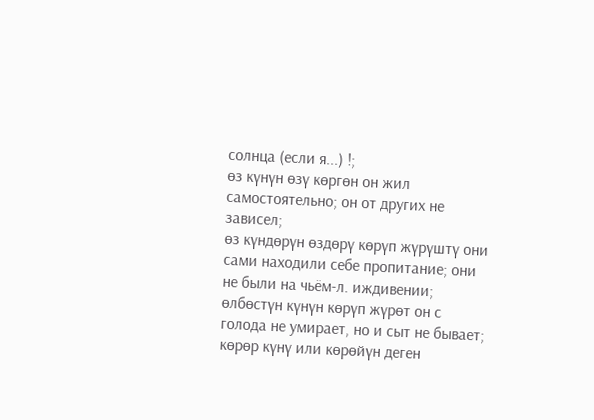солнца (если я...) !;
өз күнүн өзү көргөн он жил самостоятельно; он от других не зависел;
өз күндөрүн өздөрү көрүп жүрүштү они сами находили себе пропитание; они не были на чьём-л. иждивении;
өлбөстүн күнүн көрүп жүрөт он с голода не умирает, но и сыт не бывает;
көрөр күнү или көрөйүн деген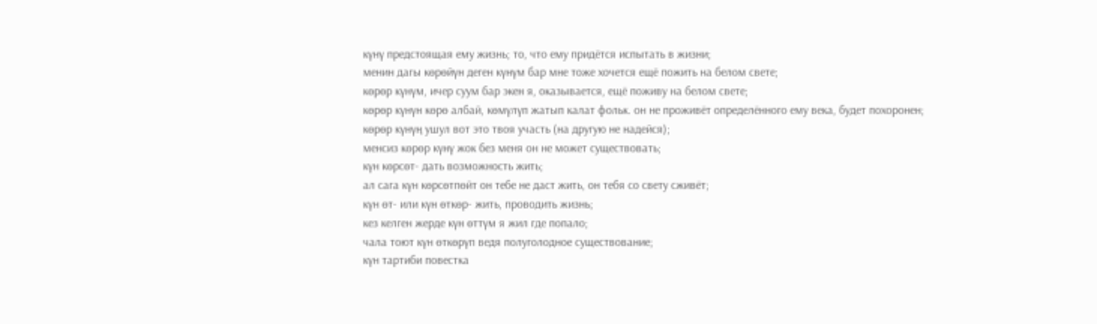күнү предстоящая ему жизнь; то, что ему придётся испытать в жизни;
менин дагы көрөйүн деген күнүм бар мне тоже хочется ещё пожить на белом свете;
көрөр күнүм, ичер суум бар экен я, оказывается, ещё поживу на белом свете;
көрөр күнүн көрө албай, көмүлүп жатып калат фольк. он не проживёт определённого ему века, будет похоронен;
көрөр күнүң ушул вот это твоя участь (на другую не надейся);
менсиз көрөр күнү жок без меня он не может существовать;
күн көрсөт- дать возможность жить;
ал сага күн көрсөтпөйт он тебе не даст жить, он тебя со свету сживёт;
күн өт- или күн өткөр- жить, проводить жизнь;
кез келген жерде күн өттүм я жил где попало;
чала тоют күн өткөрүп ведя полуголодное существование;
күн тартиби повестка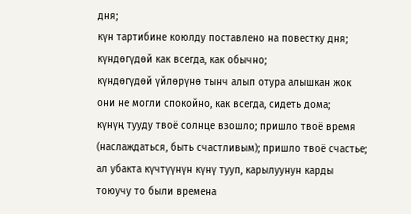дня;
күн тартибине коюлду поставлено на повестку дня;
күндөгүдөй как всегда, как обычно;
күндөгүдөй үйлөрүнө тынч алып отура алышкан жок они не могли спокойно, как всегда, сидеть дома;
күнүң тууду твоё солнце взошло; пришло твоё время (наслаждаться, быть счастливым); пришло твоё счастье;
ал убакта күчтүүнүн күнү тууп, карылуунун карды тоюучу то были времена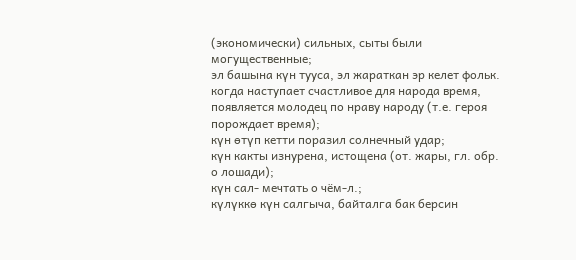(экономически) сильных, сыты были могущественные;
эл башына күн тууса, эл жараткан эр келет фольк. когда наступает счастливое для народа время, появляется молодец по нраву народу (т.е. героя порождает время);
күн өтүп кетти поразил солнечный удар;
күн какты изнурена, истощена (от. жары, гл. обр. о лошади);
күн сал- мечтать о чём-л.;
күлүккө күн салгыча, байталга бак берсин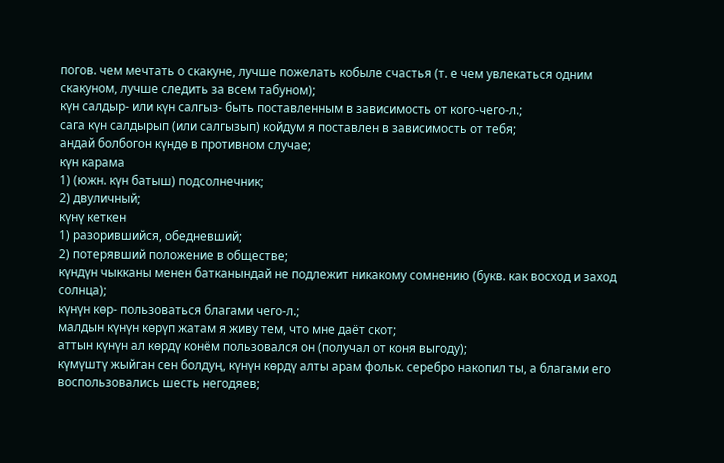погов. чем мечтать о скакуне, лучше пожелать кобыле счастья (т. е чем увлекаться одним скакуном, лучше следить за всем табуном);
күн салдыр- или күн салгыз- быть поставленным в зависимость от кого-чего-л.;
сага күн салдырып (или салгызып) койдум я поставлен в зависимость от тебя;
андай болбогон күндө в противном случае;
күн карама
1) (южн. күн батыш) подсолнечник;
2) двуличный;
күнү кеткен
1) разорившийся, обедневший;
2) потерявший положение в обществе;
күндүн чыкканы менен батканындай не подлежит никакому сомнению (букв. как восход и заход солнца);
күнүн көр- пользоваться благами чего-л.;
малдын күнүн көрүп жатам я живу тем, что мне даёт скот;
аттын күнүн ал көрдү конём пользовался он (получал от коня выгоду);
күмүштү жыйган сен болдуң, күнүн көрдү алты арам фольк. серебро накопил ты, а благами его воспользовались шесть негодяев;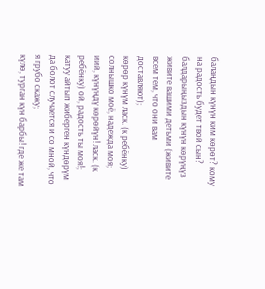балаңдын күнүн ким көрөт? кому на радость будет твой сын?
балдарыңыздын күнүн көрүңүз живите вашими детьми (живите всем тем, что они вам доставляют);
көрөр күнүм ласк. (к ребёнку) солнышко моё, надежда моя;
иий, күнүңдү көрөйүн! ласк. (к ребёнку) ой, радость ты моя!;
катуу айтып жиберген күндөрүм да болот случается и со мной, что я грубо скажу;
күлө, турган күн барбы! где же там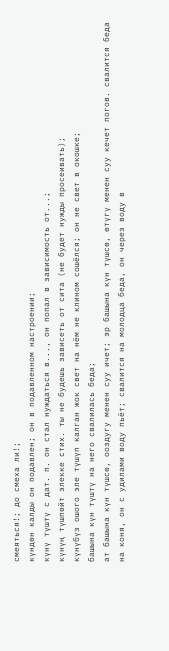смеяться!; до смеха ли!;
күндөн калды он подавлен; он в подавленном настроении;
күнү түштү с дат. п. он стал нуждаться в..., он попал в зависимость от...;
күнүң түшпөйт элекке стих. ты не будешь зависеть от сита (не будет нужды просеивать);
күнүбүз ошого эле түшүп калган жок свет на нём не клином сошёлся; он не свет в окошке;
башына күн түштү на него свалилась беда;
ат башына күн түшсө, ооздугу менен суу ичет; эр башына күн түшсө, өтүгү менен суу кечет погов. свалится беда на коня, он с удилами воду пьёт; свалится на молодца беда, он через воду в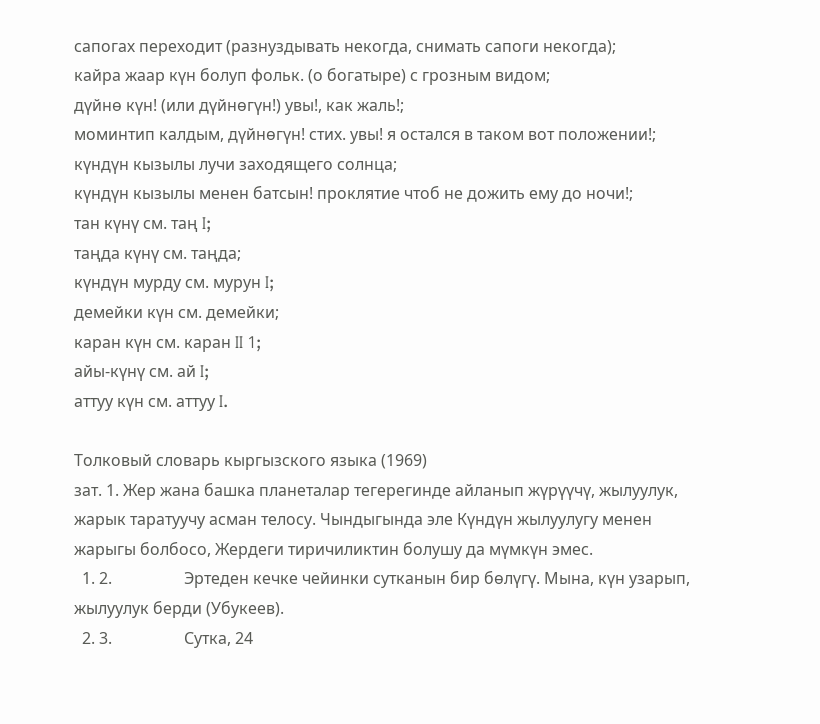сапогах переходит (разнуздывать некогда, снимать сапоги некогда);
кайра жаар күн болуп фольк. (о богатыре) с грозным видом;
дүйнө күн! (или дүйнөгүн!) увы!, как жаль!;
моминтип калдым, дүйнөгүн! стих. увы! я остался в таком вот положении!;
күндүн кызылы лучи заходящего солнца;
күндүн кызылы менен батсын! проклятие чтоб не дожить ему до ночи!;
тан күнү см. таң I;
таңда күнү см. таңда;
күндүн мурду см. мурун I;
демейки күн см. демейки;
каран күн см. каран II 1;
айы-күнү см. ай I;
аттуу күн см. аттуу I.

Толковый словарь кыргызского языка (1969)
зат. 1. Жер жана башка планеталар тегерегинде айланып жүрүүчү, жылуулук, жарык таратуучу асман телосу. Чындыгында эле Күндүн жылуулугу менен жарыгы болбосо, Жердеги тиричиликтин болушу да мүмкүн эмес.
  1. 2.                  Эртеден кечке чейинки сутканын бир бөлүгү. Мына, күн узарып, жылуулук берди (Убукеев).
  2. 3.                  Сутка, 24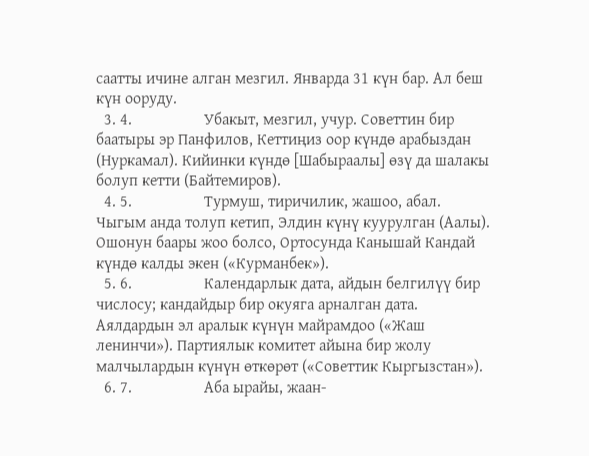саатты ичине алган мезгил. Январда 31 күн бар. Ал беш күн ооруду.
  3. 4.                  Убакыт, мезгил, учур. Советтин бир баатыры эр Панфилов, Кеттиңиз оор күндө арабыздан (Нуркамал). Кийинки күндө [Шабыраалы] өзү да шалакы болуп кетти (Байтемиров).
  4. 5.                  Турмуш, тиричилик, жашоо, абал. Чыгым анда толуп кетип, Элдин күнү куурулган (Аалы). Ошонун баары жоо болсо, Ортосунда Канышай Кандай күндө калды экен («Курманбек»).
  5. 6.                  Календарлык дата, айдын белгилүү бир числосу; кандайдыр бир окуяга арналган дата. Аялдардын эл аралык күнүн майрамдоо («Жаш ленинчи»). Партиялык комитет айына бир жолу малчылардын күнүн өткөрөт («Советтик Кыргызстан»).
  6. 7.                  Аба ырайы, жаан-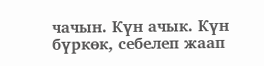чачын. Күн ачык. Күн бүркөк, себелеп жаап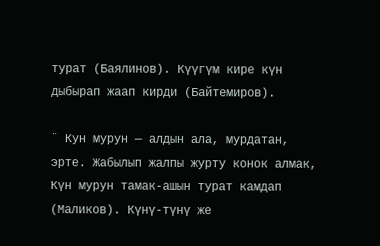турат (Баялинов). Күүгүм кире күн дыбырап жаап кирди (Байтемиров).

¨ Кун мурун — алдын ала, мурдатан, эрте. Жабылып жалпы журту конок алмак, Күн мурун тамак-ашын турат камдап (Маликов). Күнү-түнү же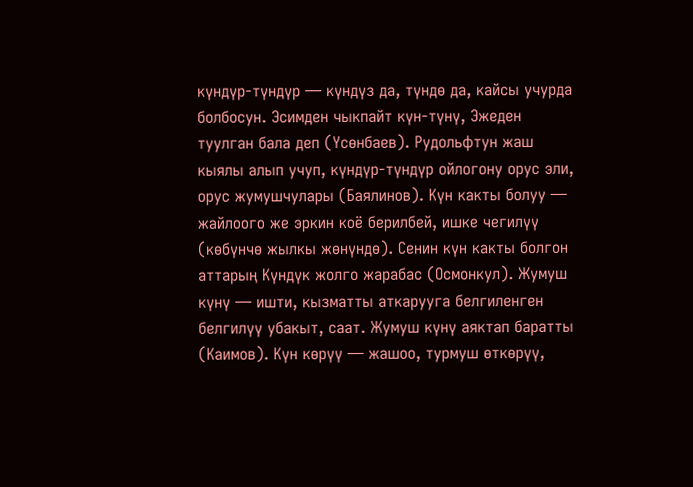күндүр-түндүр — күндүз да, түндө да, кайсы учурда болбосун. Эсимден чыкпайт күн-түнү, Эжеден туулган бала деп (Үсөнбаев). Рудольфтун жаш кыялы алып учуп, күндүр-түндүр ойлогону орус эли, орус жумушчулары (Баялинов). Күн какты болуу — жайлоого же эркин коё берилбей, ишке чегилүү (көбүнчө жылкы жөнүндө). Сенин күн какты болгон аттарың Күндүк жолго жарабас (Осмонкул). Жумуш күнү — ишти, кызматты аткарууга белгиленген белгилүү убакыт, саат. Жумуш күнү аяктап баратты (Каимов). Күн көрүү — жашоо, турмуш өткөрүү,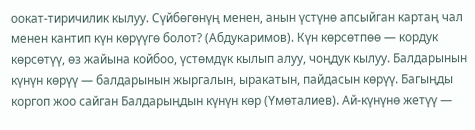оокат-тиричилик кылуу. Сүйбөгөнүң менен, анын үстүнө апсыйган картаң чал менен кантип күн көрүүгө болот? (Абдукаримов). Күн көрсөтпөө — кордук көрсөтүү, өз жайына койбоо, үстөмдүк кылып алуу, чоңдук кылуу. Балдарынын күнүн көрүү — балдарынын жыргалын, ыракатын, пайдасын көрүү. Багыңды коргоп жоо сайган Балдарыңдын күнүн көр (Үмөталиев). Ай-күнүнө жетүү —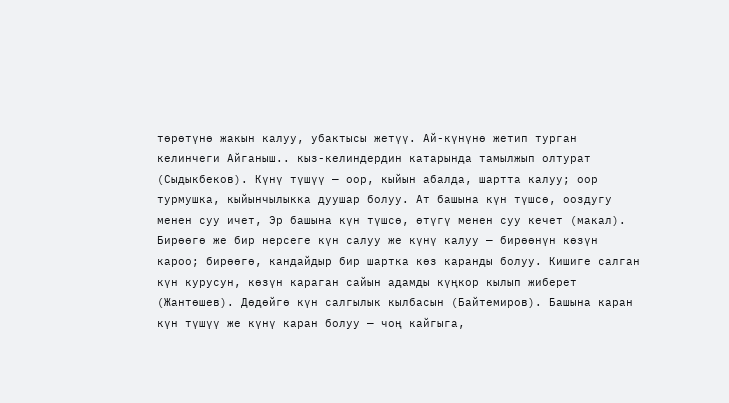төрөтүнө жакын калуу, убактысы жетүү. Ай-күнүнө жетип турган келинчеги Айганыш.. кыз-келиндердин катарында тамылжып олтурат (Сыдыкбеков). Күнү түшүү — оор, кыйын абалда, шартта калуу; оор турмушка, кыйынчылыкка дуушар болуу. Ат башына күн түшсө, ооздугу менен суу ичет, Эр башына күн түшсө, өтүгү менен суу кечет (макал). Бирөөгө же бир нерсеге күн салуу же күнү калуу — бирөөнүн көзүн кароо; бирөөгө, кандайдыр бир шартка көз каранды болуу. Кишиге салган күн курусун, көзүн караган сайын адамды күңкор кылып жиберет (Жантөшев). Дөдөйгө күн салгылык кылбасын (Байтемиров). Башына каран күн түшүү же күнү каран болуу — чоң кайгыга,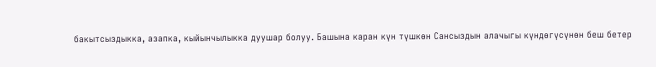бакытсыздыкка, азапка, кыйынчылыкка дуушар болуу. Башына каран күн түшкөн Сансыздын алачыгы күндөгүсүнөн беш бетер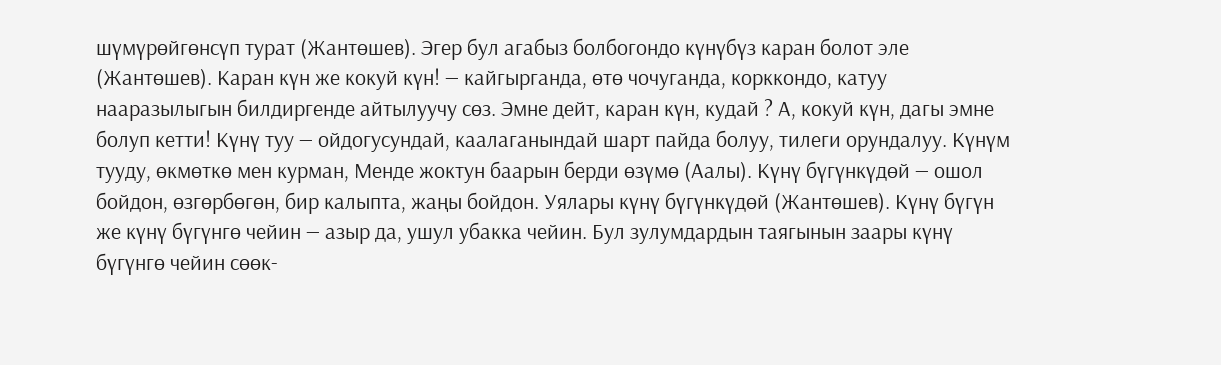шүмүрөйгөнсүп турат (Жантөшев). Эгер бул агабыз болбогондо күнүбүз каран болот эле (Жантөшев). Каран күн же кокуй күн! — кайгырганда, өтө чочуганда, корккондо, катуу нааразылыгын билдиргенде айтылуучу сөз. Эмне дейт, каран күн, кудай ? А, кокуй күн, дагы эмне болуп кетти! Күнү туу — ойдогусундай, каалаганындай шарт пайда болуу, тилеги орундалуу. Күнүм тууду, өкмөткө мен курман, Менде жоктун баарын берди өзүмө (Аалы). Күнү бүгүнкүдөй — ошол бойдон, өзгөрбөгөн, бир калыпта, жаңы бойдон. Уялары күнү бүгүнкүдөй (Жантөшев). Күнү бүгүн же күнү бүгүнгө чейин — азыр да, ушул убакка чейин. Бул зулумдардын таягынын заары күнү бүгүнгө чейин сөөк-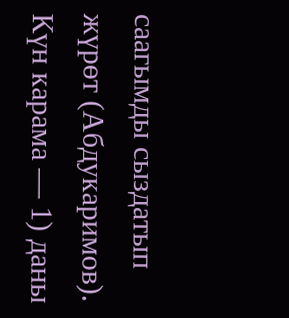саагымды сыздатып жүрөт (Абдукаримов). Күн карама — 1) даны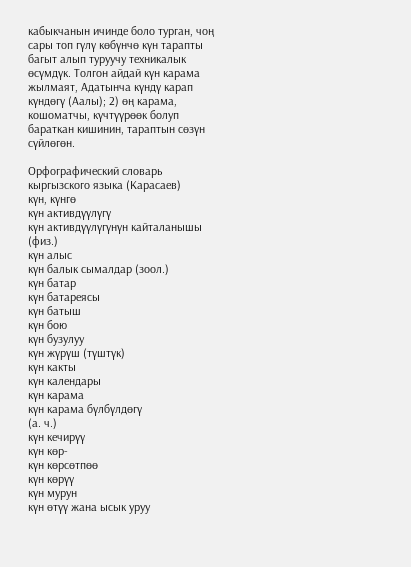кабыкчанын ичинде боло турган, чоң сары топ гүлү көбүнчө күн тарапты багыт алып туруучу техникалык өсүмдүк. Толгон айдай күн карама жылмаят, Адатынча күндү карап күндөгү (Аалы); 2) өң карама, кошоматчы, күчтүүрөөк болуп бараткан кишинин, тараптын сөзүн сүйлөгөн.

Орфографический словарь кыргызского языка (Карасаев)
күн, күнгө
күн активдүүлүгү
күн активдүүлүгүнүн кайталанышы (физ.)
күн алыс
күн балык сымалдар (зоол.)
күн батар
күн батареясы
күн батыш
күн бою
күн бузулуу
күн жүрүш (түштүк)
күн какты
күн календары
күн карама
күн карама бүлбүлдөгү
(а. ч.)
күн кечирүү
күн көр-
күн көрсөтпөө
күн көрүү
күн мурун
күн өтүү жана ысык уруу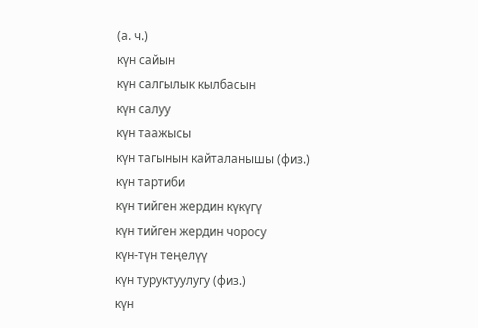(а. ч.)
күн сайын
күн салгылык кылбасын
күн салуу
күн таажысы
күн тагынын кайталанышы (физ.)
күн тартиби
күн тийген жердин күкүгү
күн тийген жердин чоросу
күн-түн теңелүү
күн туруктуулугу (физ.)
күн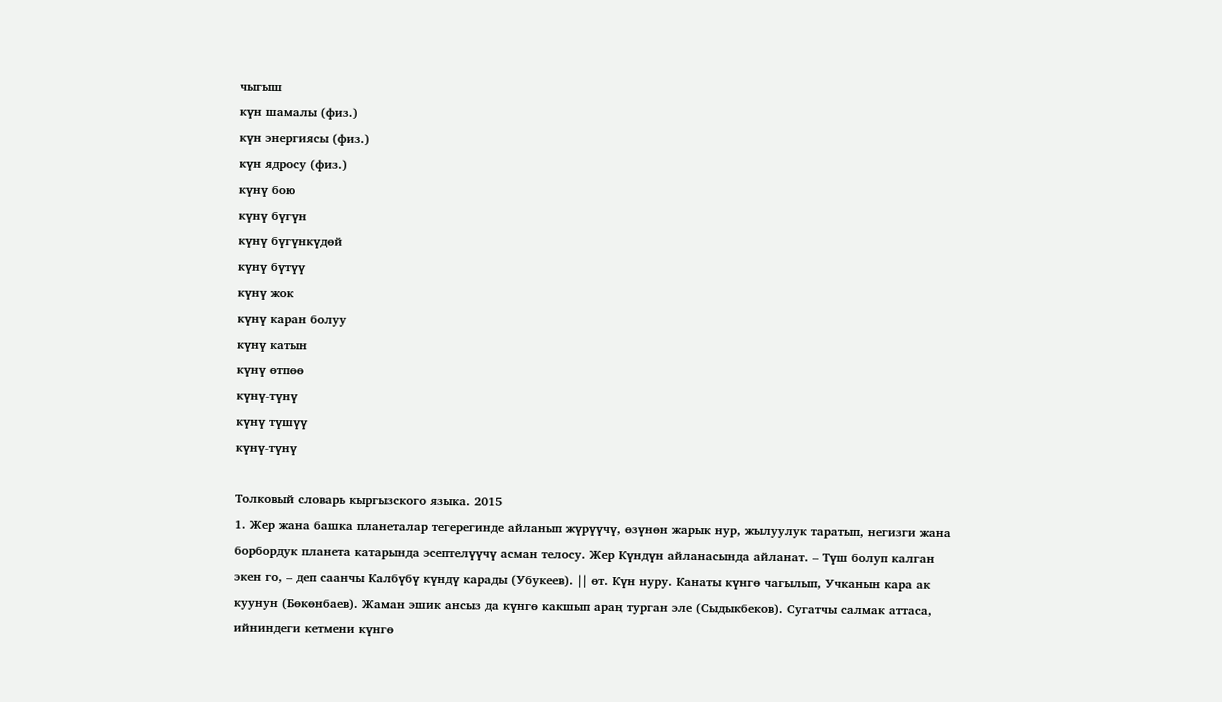чыгыш
күн шамалы (физ.)
күн энергиясы (физ.)
күн ядросу (физ.)
күнү бою
күнү бүгүн
күнү бүгүнкүдөй
күнү бүтүү
күнү жок
күнү каран болуу
күнү катын
күнү өтпөө
күнү-түнү
күнү түшүү
күнү-түнү

Толковый словарь кыргызского языка. 2015
1. Жер жана башка планеталар тегерегинде айланып жүрүүчү, өзүнөн жарык нур, жылуулук таратып, негизги жана борбордук планета катарында эсептелүүчү асман телосу. Жер Күндүн айланасында айланат. – Түш болуп калган экен го, – деп саанчы Калбүбү күндү карады (Убукеев). || өт. Күн нуру. Канаты күнгө чагылып, Учканын кара ак куунун (Бөкөнбаев). Жаман эшик ансыз да күнгө какшып араң турган эле (Сыдыкбеков). Сугатчы салмак аттаса, ийниндеги кетмени күнгө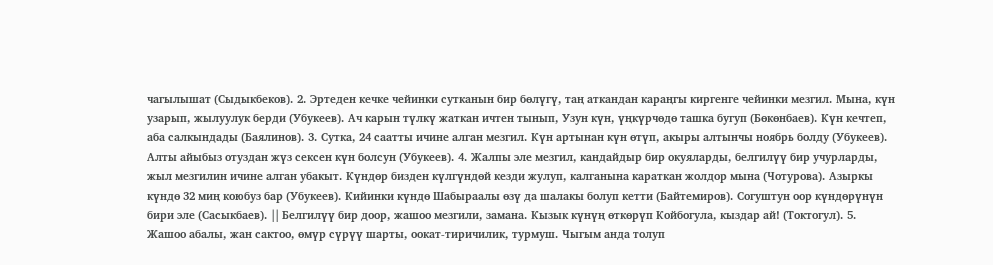чагылышат (Сыдыкбеков). 2. Эртеден кечке чейинки сутканын бир бөлүгү, таң аткандан караңгы киргенге чейинки мезгил. Мына, күн узарып, жылуулук берди (Убукеев). Ач карын түлкү жаткан ичтен тынып, Узун күн, үңкүрчөдө ташка бугуп (Бөкөнбаев). Күн кечтеп, аба салкындады (Баялинов). 3. Сутка, 24 саатты ичине алган мезгил. Күн артынан күн өтүп, акыры алтынчы ноябрь болду (Убукеев). Алты айыбыз отуздан жүз сексен күн болсун (Убукеев). 4. Жалпы эле мезгил, кандайдыр бир окуяларды, белгилүү бир учурларды, жыл мезгилин ичине алган убакыт. Күндөр бизден күлгүндөй кезди жулуп, калганына караткан жолдор мына (Чотурова). Азыркы күндө 32 миң коюбуз бар (Убукеев). Кийинки күндө Шабыраалы өзү да шалакы болуп кетти (Байтемиров). Согуштун оор күндөрүнүн бири эле (Сасыкбаев). || Белгилүү бир доор, жашоо мезгили, замана. Кызык күнүң өткөрүп Койбогула, кыздар ай! (Токтогул). 5. Жашоо абалы, жан сактоо, өмүр сүрүү шарты, оокат-тиричилик, турмуш. Чыгым анда толуп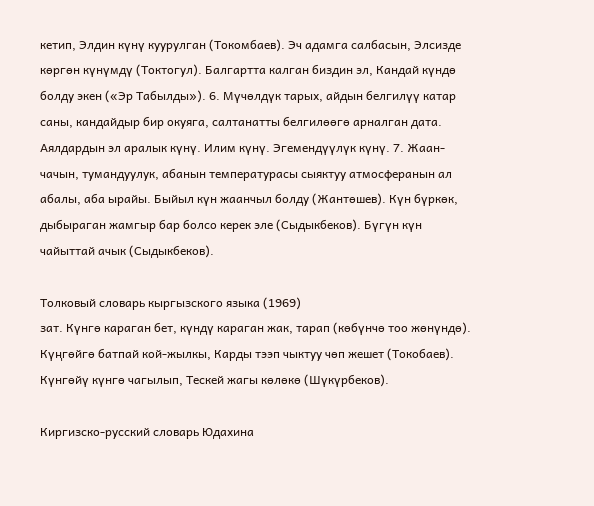кетип, Элдин күнү куурулган (Токомбаев). Эч адамга салбасын, Элсизде көргөн күнүмдү (Токтогул). Балгартта калган биздин эл, Кандай күндө болду экен («Эр Табылды»). 6. Мүчөлдүк тарых, айдын белгилүү катар саны, кандайдыр бир окуяга, салтанатты белгилөөгө арналган дата. Аялдардын эл аралык күнү. Илим күнү. Эгемендүүлүк күнү. 7. Жаан-чачын, тумандуулук, абанын температурасы сыяктуу атмосферанын ал абалы, аба ырайы. Быйыл күн жаанчыл болду (Жантөшев). Күн бүркөк, дыбыраган жамгыр бар болсо керек эле (Сыдыкбеков). Бүгүн күн чайыттай ачык (Сыдыкбеков).

Толковый словарь кыргызского языка (1969)
зат. Күнгө караган бет, күндү караган жак, тарап (көбүнчө тоо жөнүндө). Күңгөйгө батпай кой-жылкы, Карды тээп чыктуу чөп жешет (Токобаев). Күнгөйү күнгө чагылып, Тескей жагы көлөкө (Шүкүрбеков).

Киргизско-русский словарь Юдахина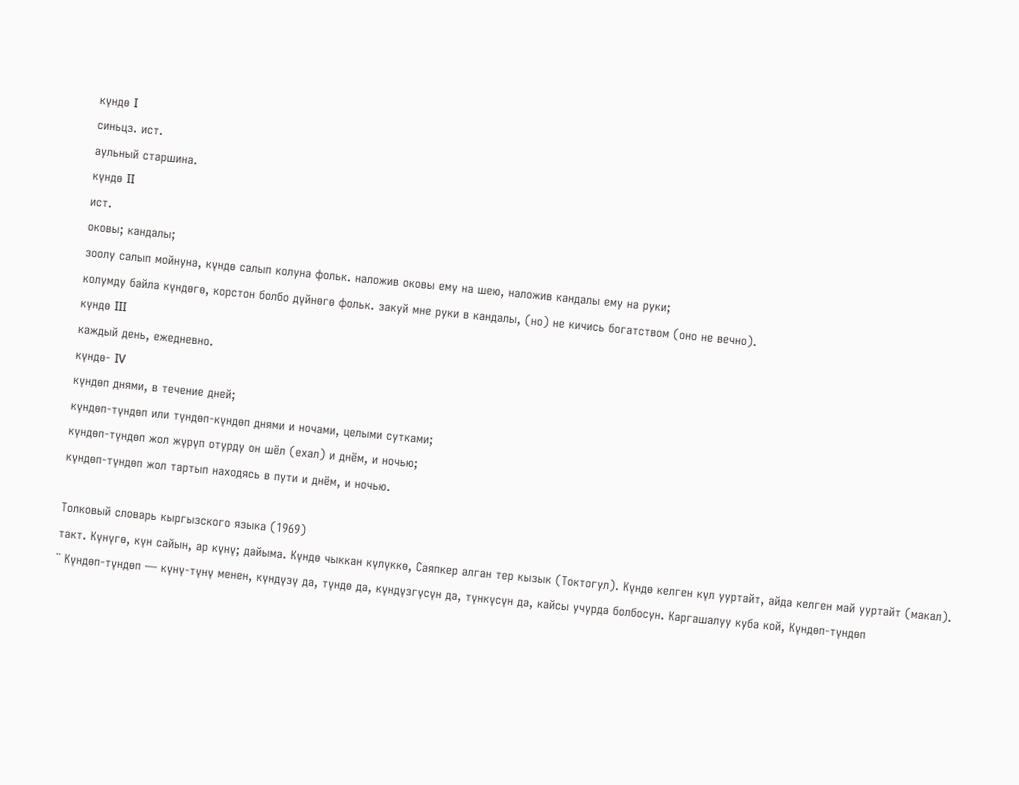күндө I
синьцз. ист.
аульный старшина.
күндө II
ист.
оковы; кандалы;
зоолу салып мойнуна, күндө салып колуна фольк. наложив оковы ему на шею, наложив кандалы ему на руки;
колумду байла күндөгө, корстон болбо дүйнөгө фольк. закуй мне руки в кандалы, (но) не кичись богатством (оно не вечно).
күндө III
каждый день, ежедневно.
күндө- IV
күндөп днями, в течение дней;
күндөп-түндөп или түндөп-күндөп днями и ночами, целыми сутками;
күндөп-түндөп жол жүрүп отурду он шёл (ехал) и днём, и ночью;
күндөп-түндөп жол тартып находясь в пути и днём, и ночью.

Толковый словарь кыргызского языка (1969)
такт. Күнүгө, күн сайын, ар күнү; дайыма. Күндө чыккан күлүккө, Саяпкер алган тер кызык (Токтогул). Күндө келген күл ууртайт, айда келген май ууртайт (макал).
¨ Күндөп-түндөп — күнү-түнү менен, күндүзү да, түндө да, күндүзгүсүн да, түнкүсүн да, кайсы учурда болбосун. Каргашалуу куба кой, Күндөп-түндөп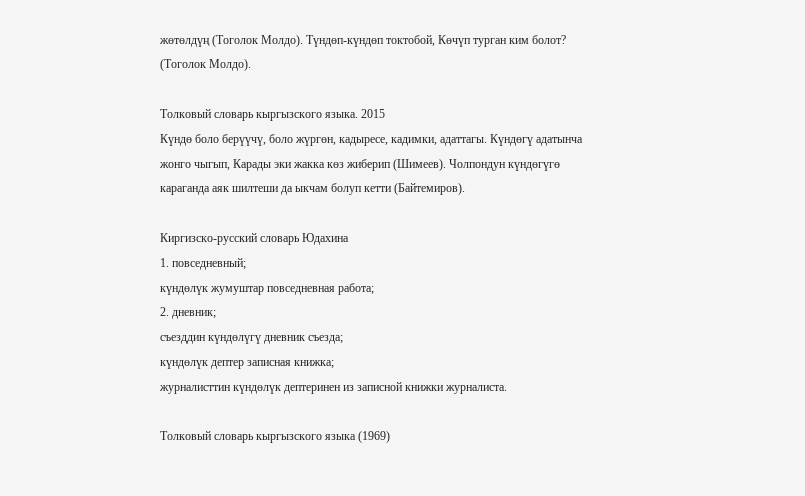жөтөлдүң (Тоголок Молдо). Түндөп-күндөп токтобой, Көчүп турган ким болот? (Тоголок Молдо).

Толковый словарь кыргызского языка. 2015
Күндө боло берүүчү, боло жүргөн, кадыресе, кадимки, адаттагы. Күндөгү адатынча жонго чыгып, Карады эки жакка көз жиберип (Шимеев). Чолпондун күндөгүгө караганда аяк шилтеши да ыкчам болуп кетти (Байтемиров).

Киргизско-русский словарь Юдахина
1. повседневный;
күндөлүк жумуштар повседневная работа;
2. дневник;
съезддин күндөлүгү дневник съезда;
күндөлүк дептер записная книжка;
журналисттин күндөлүк дептеринен из записной книжки журналиста.

Толковый словарь кыргызского языка (1969)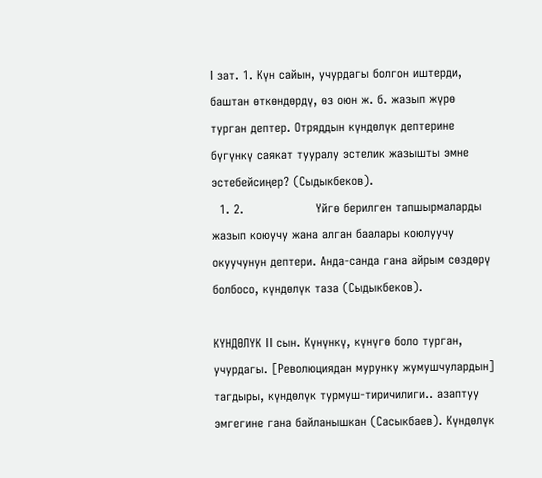I зат. 1. Күн сайын, учурдагы болгон иштерди, баштан өткөндөрдү, өз оюн ж. б. жазып жүрө турган дептер. Отряддын күндөлүк дептерине бүгүнкү саякат тууралу эстелик жазышты эмне эстебейсиңер? (Сыдыкбеков).
  1. 2.                  Үйгө берилген тапшырмаларды жазып коюучу жана алган баалары коюлуучу окуучунун дептери. Анда-санда гана айрым сөздөрү болбосо, күндөлүк таза (Сыдыкбеков).

КҮНДӨЛҮК II сын. Күнүнкү, күнүгө боло турган, учурдагы. [Революциядан мурунку жумушчулардын] тагдыры, күндөлүк турмуш-тиричилиги.. азаптуу эмгегине гана байланышкан (Сасыкбаев). Күндөлүк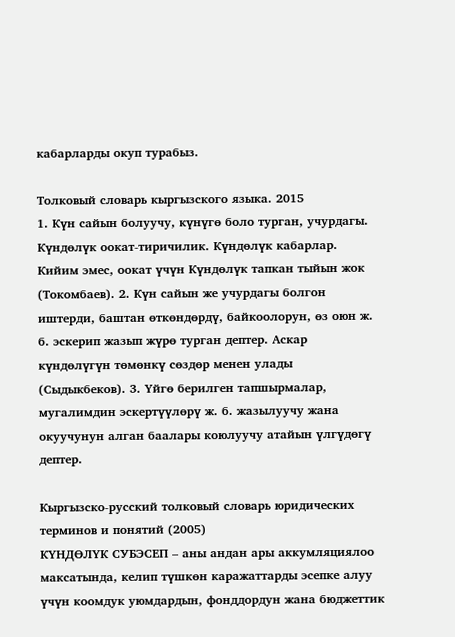кабарларды окуп турабыз.

Толковый словарь кыргызского языка. 2015
1. Күн сайын болуучу, күнүгө боло турган, учурдагы. Күндөлүк оокат-тиричилик. Күндөлүк кабарлар. Кийим эмес, оокат үчүн Күндөлүк тапкан тыйын жок (Токомбаев). 2. Күн сайын же учурдагы болгон иштерди, баштан өткөндөрдү, байкоолорун, өз оюн ж. б. эскерип жазып жүрө турган дептер. Аскар күндөлүгүн төмөнкү сөздөр менен улады (Сыдыкбеков). 3. Үйгө берилген тапшырмалар, мугалимдин эскертүүлөрү ж. б. жазылуучу жана окуучунун алган баалары коюлуучу атайын үлгүдөгү дептер.

Кыргызско-русский толковый словарь юридических терминов и понятий (2005)
КҮНДӨЛҮК СУБЭСЕП – аны андан ары аккумляциялоо максатында, келип түшкөн каражаттарды эсепке алуу үчүн коомдук уюмдардын, фонддордун жана бюджеттик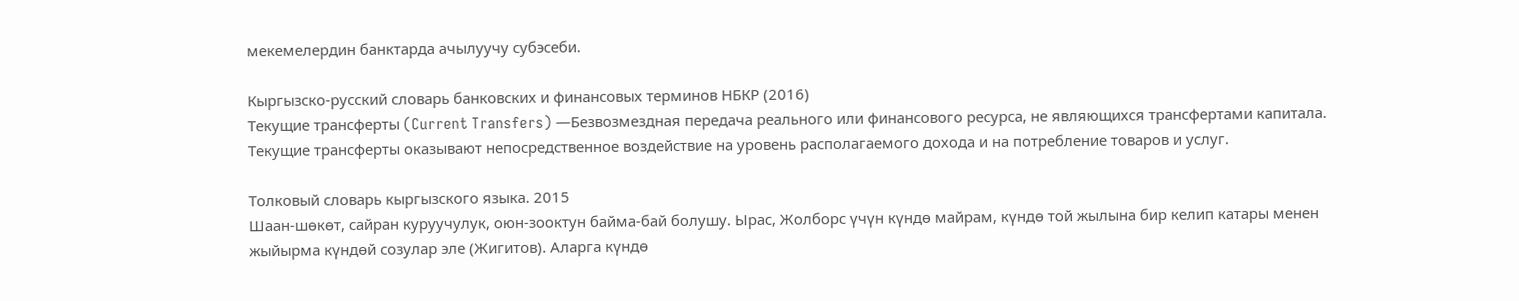мекемелердин банктарда ачылуучу субэсеби.

Кыргызско-русский словарь банковских и финансовых терминов НБКР (2016)
Текущие трансферты (Current Transfers) —Безвозмездная передача реального или финансового ресурса, не являющихся трансфертами капитала. Текущие трансферты оказывают непосредственное воздействие на уровень располагаемого дохода и на потребление товаров и услуг.

Толковый словарь кыргызского языка. 2015
Шаан-шөкөт, сайран куруучулук, оюн-зооктун байма-бай болушу. Ырас, Жолборс үчүн күндө майрам, күндө той жылына бир келип катары менен жыйырма күндөй созулар эле (Жигитов). Аларга күндө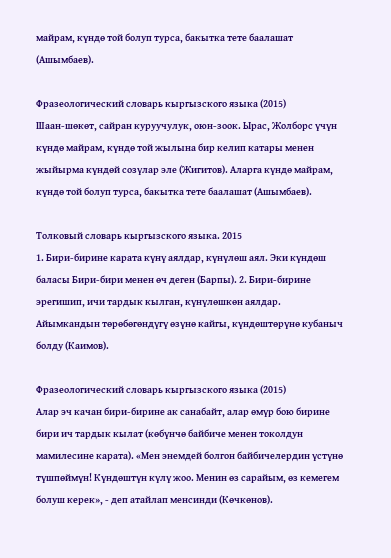майрам, күндө той болуп турса, бакытка тете баалашат (Ашымбаев).

Фразеологический словарь кыргызского языка (2015)
Шаан-шөкөт, сайран куруучулук, оюн-зоок. Ырас, Жолборс үчүн күндө майрам, күндө той жылына бир келип катары менен жыйырма күндөй созүлар эле (Жигитов). Аларга күндө майрам, күндө той болуп турса, бакытка тете баалашат (Ашымбаев).

Толковый словарь кыргызского языка. 2015
1. Бири-бирине карата күнү аялдар, күнүлөш аял. Эки күндөш баласы Бири-бири менен өч деген (Барпы). 2. Бири-бирине эрегишип, ичи тардык кылган, күнүлөшкөн аялдар. Айымкандын төрөбөгөндүгү өзүнө кайгы, күндөштөрүнө кубаныч болду (Каимов).

Фразеологический словарь кыргызского языка (2015)
Алар эч качан бири-бирине ак санабайт, алар өмүр бою бирине бири ич тардык кылат (көбүнчө байбиче менен токолдун мамилесине карата). «Мен энемдей болгон байбичелердин үстүнө түшпөймүн! Күндөштүн күлү жоо. Менин өз сарайым, өз кемегем болуш керек», - деп атайлап менсинди (Көчкөнов).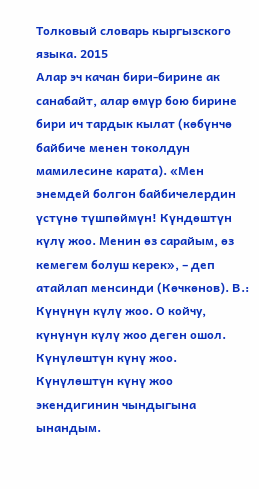Толковый словарь кыргызского языка. 2015
Алар эч качан бири-бирине ак санабайт, алар өмүр бою бирине бири ич тардык кылат (көбүнчө байбиче менен токолдун мамилесине карата). «Мен энемдей болгон байбичелердин үстүнө түшпөймүн! Күндөштүн күлү жоо. Менин өз сарайым, өз кемегем болуш керек», – деп атайлап менсинди (Көчкөнов). В.: Күнүнүн күлү жоо. О койчу, күнүнүн күлү жоо деген ошол. Күнүлөштүн күнү жоо. Күнүлөштүн күнү жоо экендигинин чындыгына ынандым.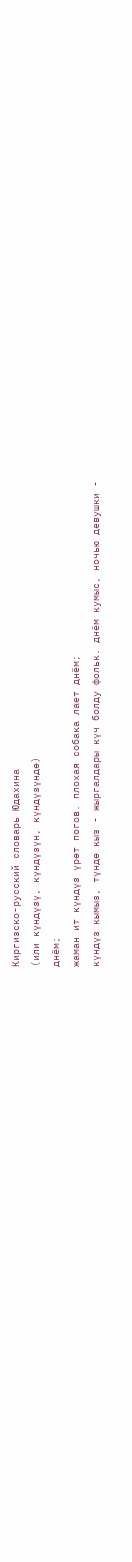Киргизско-русский словарь Юдахина
(или күндүзү, күндүзүн, күндүзүндө)
днём;
жаман ит күндүз үрөт погов. плохая собака лает днём;
күндүз кымыз, түндө кыз - жыргалдары күч болду фольк. днём кумыс, ночью девушки -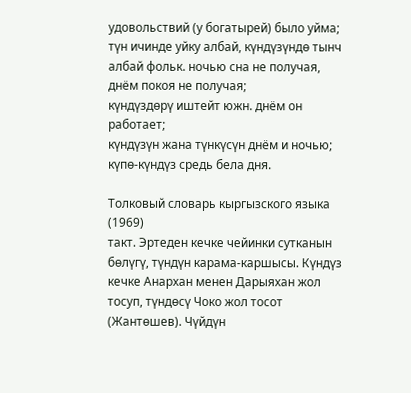удовольствий (у богатырей) было уйма;
түн ичинде уйку албай, күндүзүндө тынч албай фольк. ночью сна не получая, днём покоя не получая;
күндүздөрү иштейт южн. днём он работает;
күндүзүн жана түнкүсүн днём и ночью;
күпө-күндүз средь бела дня.

Толковый словарь кыргызского языка (1969)
такт. Эртеден кечке чейинки сутканын бөлүгү, түндүн карама-каршысы. Күндүз кечке Анархан менен Дарыяхан жол тосуп, түндөсү Чоко жол тосот (Жантөшев). Чүйдүн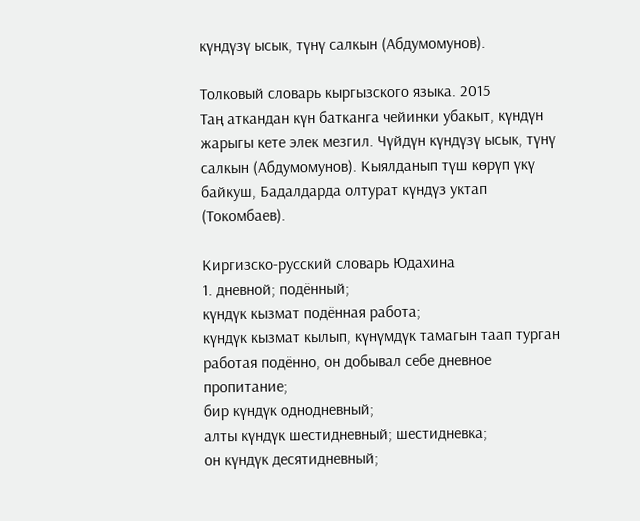күндүзү ысык, түнү салкын (Абдумомунов).

Толковый словарь кыргызского языка. 2015
Таң аткандан күн батканга чейинки убакыт, күндүн жарыгы кете элек мезгил. Чүйдүн күндүзү ысык, түнү салкын (Абдумомунов). Кыялданып түш көрүп үкү байкуш, Бадалдарда олтурат күндүз уктап (Токомбаев).

Киргизско-русский словарь Юдахина
1. дневной; подённый;
күндүк кызмат подённая работа;
күндүк кызмат кылып, күнүмдүк тамагын таап турган работая подённо, он добывал себе дневное пропитание;
бир күндүк однодневный;
алты күндүк шестидневный; шестидневка;
он күндүк десятидневный;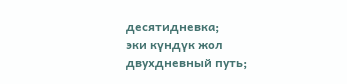десятидневка;
эки күндүк жол двухдневный путь;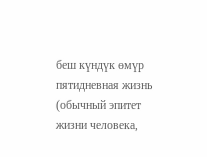беш күндүк өмүр пятидневная жизнь (обычный эпитет жизни человека,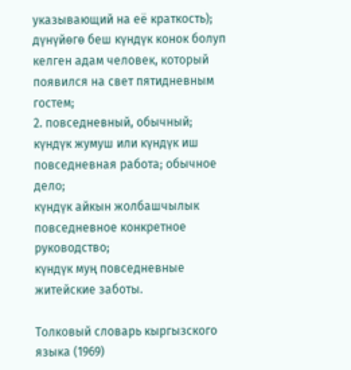указывающий на её краткость);
дүнүйөгө беш күндүк конок болуп келген адам человек, который появился на свет пятидневным гостем;
2. повседневный, обычный;
күндүк жумуш или күндүк иш повседневная работа; обычное дело;
күндүк айкын жолбашчылык повседневное конкретное руководство;
күндүк муң повседневные житейские заботы.

Толковый словарь кыргызского языка (1969)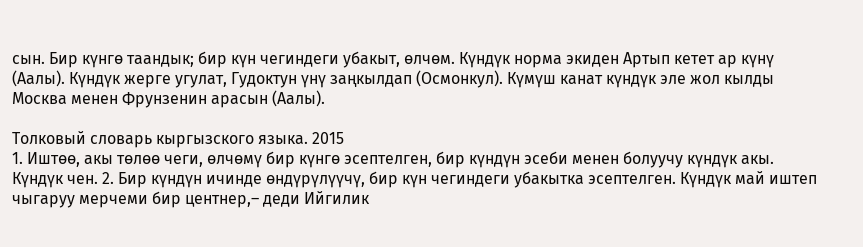сын. Бир күнгө таандык; бир күн чегиндеги убакыт, өлчөм. Күндүк норма экиден Артып кетет ар күнү (Аалы). Күндүк жерге угулат, Гудоктун үнү заңкылдап (Осмонкул). Күмүш канат күндүк эле жол кылды Москва менен Фрунзенин арасын (Аалы).

Толковый словарь кыргызского языка. 2015
1. Иштөө, акы төлөө чеги, өлчөмү бир күнгө эсептелген, бир күндүн эсеби менен болуучу күндүк акы. Күндүк чен. 2. Бир күндүн ичинде өндүрүлүүчү, бир күн чегиндеги убакытка эсептелген. Күндүк май иштеп чыгаруу мерчеми бир центнер,– деди Ийгилик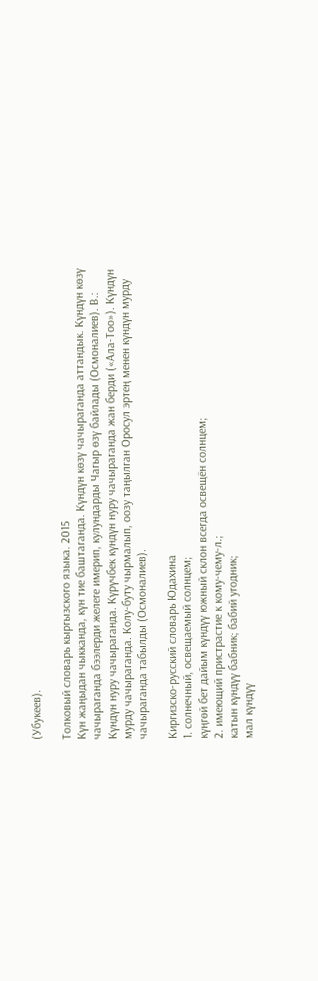(Убукеев).

Толковый словарь кыргызского языка. 2015
Күн жаңыдан чыкканда, күн тие баштаганда. Күндүн көзү чачыраганда аттандык. Күндүн көзү чачыраганда бээлерди желеге имерип, кулундарды Чагыр өзү байлады (Осмоналиев). В.: Күндүн нуру чачыраганда. Күрүчбек күндүн нуру чачыраганда жан берди («Ала-Тоо»). Күндүн мурду чачыраганда. Колу-буту чырмалып, оозу таңылган Оросул эртең менен күндүн мурду чачыраганда табылды (Осмоналиев).

Киргизско-русский словарь Юдахина
1. солнечный, освещаемый солнцем;
күңгөй бет дайым күндүү южный склон всегда освещён солнцем;
2. имеющий пристрастие к кому-чему-л.;
катын күндүү бабник; бабий угодник;
мал күндүү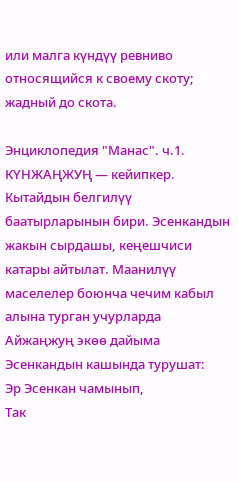или малга күндүү ревниво относящийся к своему скоту; жадный до скота.

Энциклопедия "Манас". ч.1.
КҮНЖАҢЖУҢ — кейипкер. Кытайдын белгилүү баатырларынын бири. Эсенкандын жакын сырдашы, кеңешчиси катары айтылат. Маанилүү маселелер боюнча чечим кабыл алына турган учурларда Айжаңжуң экөө дайыма Эсенкандын кашында турушат:
Эр Эсенкан чамынып,
Так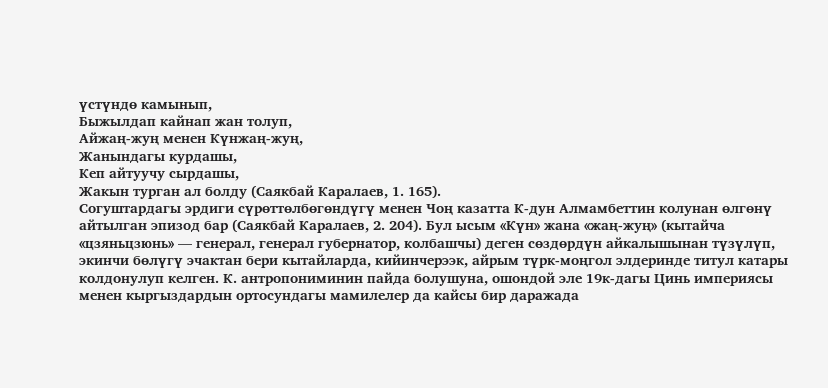үстүндө камынып,
Быжылдап кайнап жан толуп,
Айжаң-жуң менен Күнжаң-жуң,
Жанындагы курдашы,
Кеп айтуучу сырдашы,
Жакын турган ал болду (Саякбай Каралаев, 1. 165).
Согуштардагы эрдиги сүрөттөлбөгөндүгү менен Чоң казатта К-дун Алмамбеттин колунан өлгөнү айтылган эпизод бар (Саякбай Каралаев, 2. 204). Бул ысым «Күн» жана «жаң-жуң» (кытайча «цзяньцзюнь» — генерал, генерал губернатор, колбашчы) деген сөздөрдүн айкалышынан түзүлүп, экинчи бөлүгү эчактан бери кытайларда, кийинчерээк, айрым түрк-моңгол элдеринде титул катары колдонулуп келген. К. антропониминин пайда болушуна, ошондой эле 19к-дагы Цинь империясы менен кыргыздардын ортосундагы мамилелер да кайсы бир даражада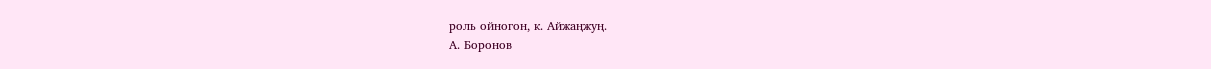роль ойногон, к. Айжаңжуң.
А. Боронов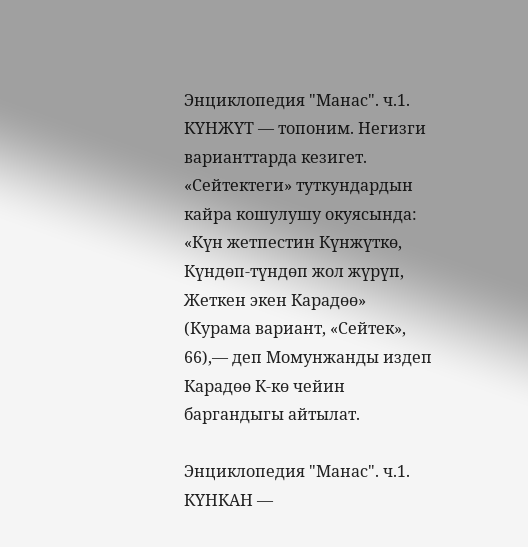Энциклопедия "Манас". ч.1.
КҮНЖҮТ — топоним. Негизги варианттарда кезигет. «Сейтектеги» туткундардын кайра кошулушу окуясында: «Күн жетпестин Күнжүткө, Күндөп-түндөп жол жүрүп, Жеткен экен Карадөө» (Курама вариант, «Сейтек», 66),— деп Момунжанды издеп Карадөө К-кө чейин баргандыгы айтылат.

Энциклопедия "Манас". ч.1.
КҮНКАН —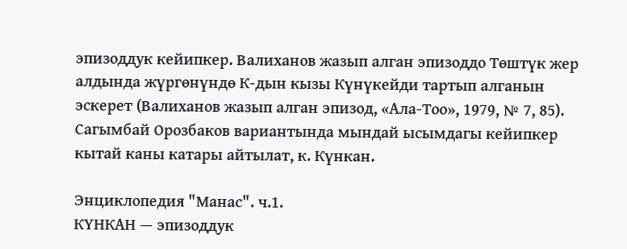эпизоддук кейипкер. Валиханов жазып алган эпизоддо Төштүк жер алдында жүргөнүндө К-дын кызы Күнүкейди тартып алганын эскерет (Валиханов жазып алган эпизод, «Ала-Тоо», 1979, № 7, 85). Сагымбай Орозбаков вариантында мындай ысымдагы кейипкер кытай каны катары айтылат, к. Күнкан.

Энциклопедия "Манас". ч.1.
КҮНКАН — эпизоддук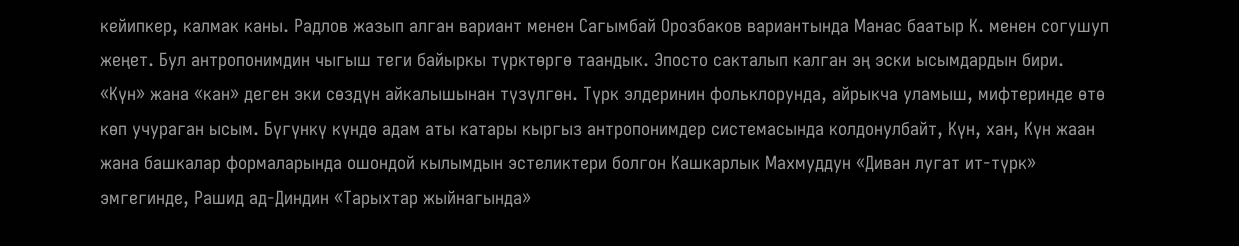кейипкер, калмак каны. Радлов жазып алган вариант менен Сагымбай Орозбаков вариантында Манас баатыр К. менен согушуп жеңет. Бул антропонимдин чыгыш теги байыркы түрктөргө таандык. Эпосто сакталып калган эң эски ысымдардын бири. «Күн» жана «кан» деген эки сөздүн айкалышынан түзүлгөн. Түрк элдеринин фольклорунда, айрыкча уламыш, мифтеринде өтө көп учураган ысым. Бүгүнкү күндө адам аты катары кыргыз антропонимдер системасында колдонулбайт, Күн, хан, Күн жаан жана башкалар формаларында ошондой кылымдын эстеликтери болгон Кашкарлык Махмуддун «Диван лугат ит-түрк» эмгегинде, Рашид ад-Диндин «Тарыхтар жыйнагында»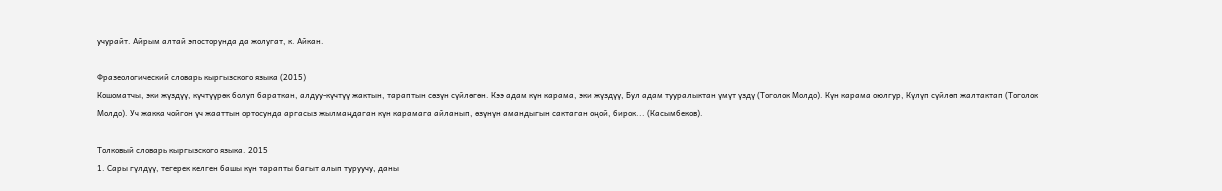учурайт. Айрым алтай эпосторунда да жолугат, к. Айкан.

Фразеологический словарь кыргызского языка (2015)
Кошоматчы, эки жүздүү, күчтүүрөк болуп бараткан, алдуу-күчтүү жактын, тараптын сөзүн сүйлөгөн. Кээ адам күн карама, эки жүздүү, Бул адам тууралыктан үмүт үздү (Тоголок Молдо). Күн карама оюлгур, Күлүп сүйлөп жалтактап (Тоголок Молдо). Уч жакка чойгон үч жааттын ортосунда аргасыз жылмаңдаган күн карамага айланып, өзүнүн амандыгын сактаган оңой, бирок... (Касымбеков).

Толковый словарь кыргызского языка. 2015
1. Сары гүлдүү, тегерек келген башы күн тарапты багыт алып туруучу, даны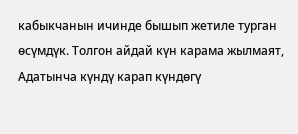кабыкчанын ичинде бышып жетиле турган өсүмдүк. Толгон айдай күн карама жылмаят, Адатынча күндү карап күндөгү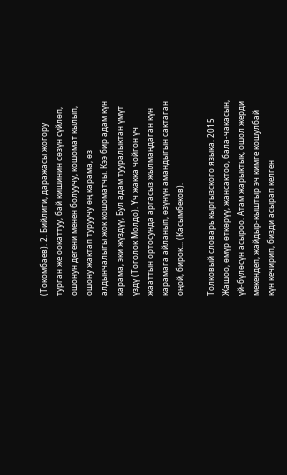(Токомбаев). 2. Бийлиги, даражасы жогору турган же оокаттуу, бай кишинин сөзүн сүйлөп, ошонун дегени менен болуучу, кошомат кылып, ошону жактап туруучу өң карама, өз алдынчалыгы жок кошоматчы. Кээ бир адам күн карама, эки жүздүү, Бул адам тууралыктан үмүт үздү (Тоголок Молдо). Үч жакка чойгон үч жааттын ортосунда аргасыз жылмаңдаган күн карамага айланып, өзүнүн амандыгын сактаган оңой, бирок... (Касымбеков).

Толковый словарь кыргызского языка. 2015
Жашоо, өмүр өткөрүү, жансактоо, бала-чакасын, үй-бүлөсүн асыроо. Атам жарыктык, ошол жерди мекендеп, жайдыр-кыштыр эч кимге кошулбай күн кечирип, бизди асырап келген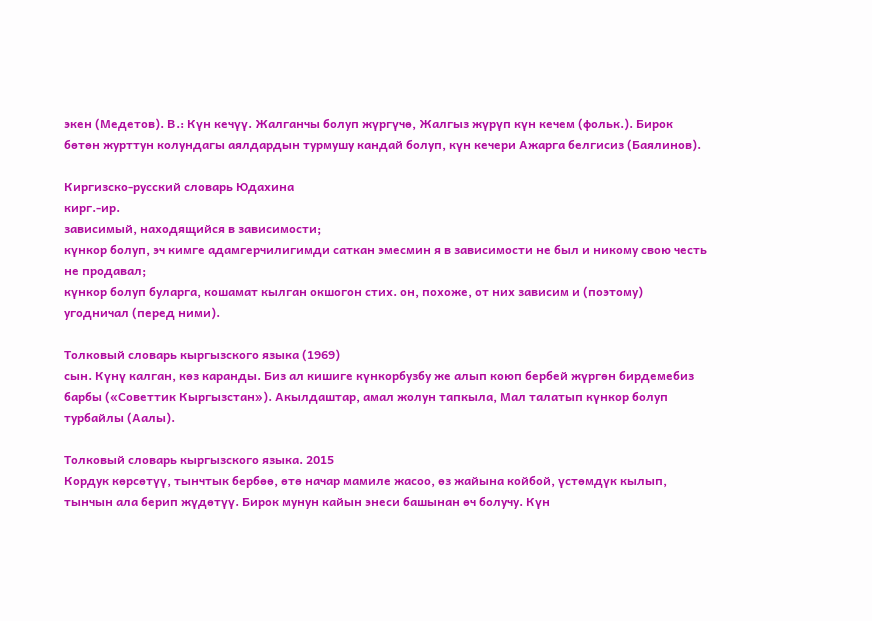экен (Медетов). В.: Күн кечүү. Жалганчы болуп жүргүчө, Жалгыз жүрүп күн кечем (фольк.). Бирок бөтөн журттун колундагы аялдардын турмушу кандай болуп, күн кечери Ажарга белгисиз (Баялинов).

Киргизско-русский словарь Юдахина
кирг.-ир.
зависимый, находящийся в зависимости;
күнкор болуп, эч кимге адамгерчилигимди саткан эмесмин я в зависимости не был и никому свою честь не продавал;
күнкор болуп буларга, кошамат кылган окшогон стих. он, похоже, от них зависим и (поэтому) угодничал (перед ними).

Толковый словарь кыргызского языка (1969)
сын. Күнү калган, көз каранды. Биз ал кишиге күнкорбузбу же алып коюп бербей жүргөн бирдемебиз барбы («Советтик Кыргызстан»). Акылдаштар, амал жолун тапкыла, Мал талатып күнкор болуп турбайлы (Аалы).

Толковый словарь кыргызского языка. 2015
Кордук көрсөтүү, тынчтык бербөө, өтө начар мамиле жасоо, өз жайына койбой, үстөмдүк кылып, тынчын ала берип жүдөтүү. Бирок мунун кайын энеси башынан өч болучу. Күн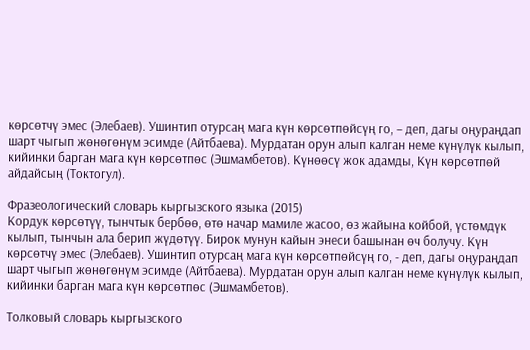көрсөтчү эмес (Элебаев). Ушинтип отурсаң мага күн көрсөтпөйсүң го, – деп, дагы оңураңдап шарт чыгып жөнөгөнүм эсимде (Айтбаева). Мурдатан орун алып калган неме күнүлүк кылып, кийинки барган мага күн көрсөтпөс (Эшмамбетов). Күнөөсү жок адамды, Күн көрсөтпөй айдайсың (Токтогул).

Фразеологический словарь кыргызского языка (2015)
Кордук көрсөтүү, тынчтык бербөө, өтө начар мамиле жасоо, өз жайына койбой, үстөмдүк кылып, тынчын ала берип жүдөтүү. Бирок мунун кайын энеси башынан өч болучу. Күн көрсөтчү эмес (Элебаев). Ушинтип отурсаң мага күн көрсөтпөйсүң го, - деп, дагы оңураңдап шарт чыгып жөнөгөнүм эсимде (Айтбаева). Мурдатан орун алып калган неме күнүлүк кылып, кийинки барган мага күн көрсөтпөс (Эшмамбетов).

Толковый словарь кыргызского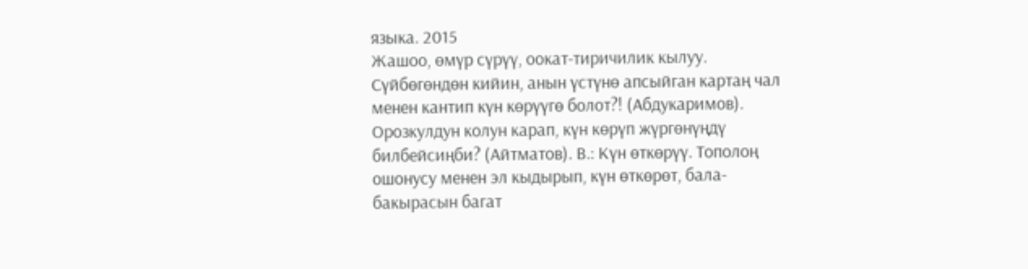языка. 2015
Жашоо, өмүр сүрүү, оокат-тиричилик кылуу. Сүйбөгөндөн кийин, анын үстүнө апсыйган картаң чал менен кантип күн көрүүгө болот?! (Абдукаримов). Орозкулдун колун карап, күн көрүп жүргөнүңдү билбейсиңби? (Айтматов). В.: Күн өткөрүү. Тополоң ошонусу менен эл кыдырып, күн өткөрөт, бала-бакырасын багат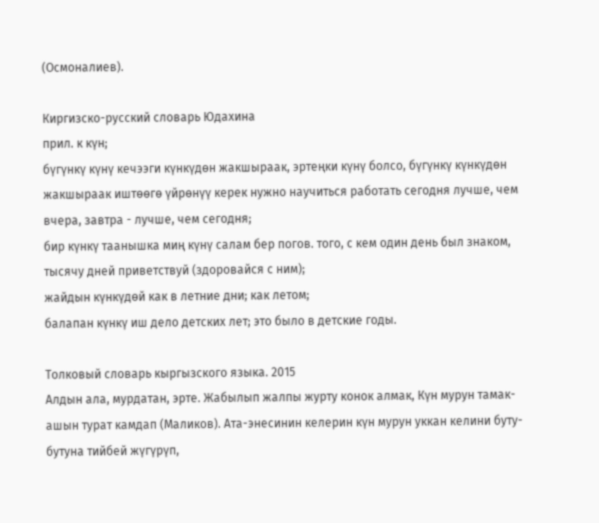(Осмоналиев).

Киргизско-русский словарь Юдахина
прил. к күн;
бүгүнкү күнү кечээги күнкүдөн жакшыраак, эртеңки күнү болсо, бүгүнкү күнкүдөн жакшыраак иштөөгө үйрөнүү керек нужно научиться работать сегодня лучше, чем вчера, завтра - лучше, чем сегодня;
бир күнкү таанышка миң күнү салам бер погов. того, с кем один день был знаком, тысячу дней приветствуй (здоровайся с ним);
жайдын күнкүдөй как в летние дни; как летом;
балапан күнкү иш дело детских лет; это было в детские годы.

Толковый словарь кыргызского языка. 2015
Алдын ала, мурдатан, эрте. Жабылып жалпы журту конок алмак, Күн мурун тамак-ашын турат камдап (Маликов). Ата-энесинин келерин күн мурун уккан келини буту-бутуна тийбей жүгүрүп,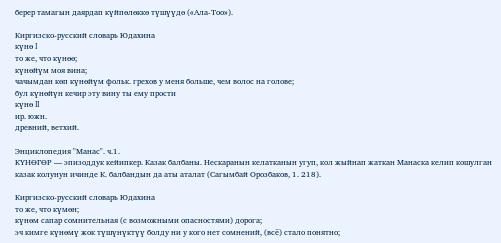берер тамагын даярдап күйпөлөккө түшүүдө («Ала-Тоо»).

Киргизско-русский словарь Юдахина
күнө I
то же, что күнөө;
күнөйүм моя вина;
чачымдан көп күнөйүм фольк. грехов у меня больше, чем волос на голове;
бул күнөйүн кечир эту вину ты ему прости
күнө II
ир. южн.
древний, ветхий.

Энциклопедия "Манас". ч.1.
КҮНӨГӨР — эпизоддук кейипкер. Казак балбаны. Нескаранын келатканын угуп, кол жыйнап жаткан Манаска келип кошулган казак колунун ичинде К. балбандын да аты аталат (Сагымбай Орозбаков, 1. 218).

Киргизско-русский словарь Юдахина
то же, что күмөн;
күнөм сапар сомнительная (с возможными опасностями) дорога;
эч кимге күнөмү жок түшүнүктүү болду ни у кого нет сомнений, (всё) стало понятно;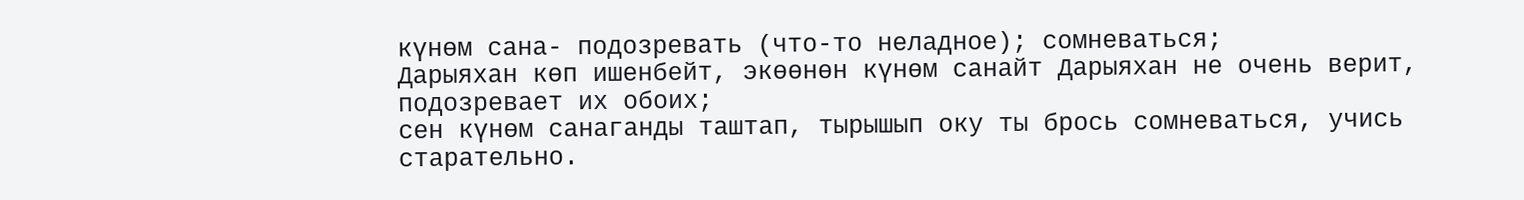күнөм сана- подозревать (что-то неладное); сомневаться;
Дарыяхан көп ишенбейт, экөөнөн күнөм санайт Дарыяхан не очень верит, подозревает их обоих;
сен күнөм санаганды таштап, тырышып оку ты брось сомневаться, учись старательно.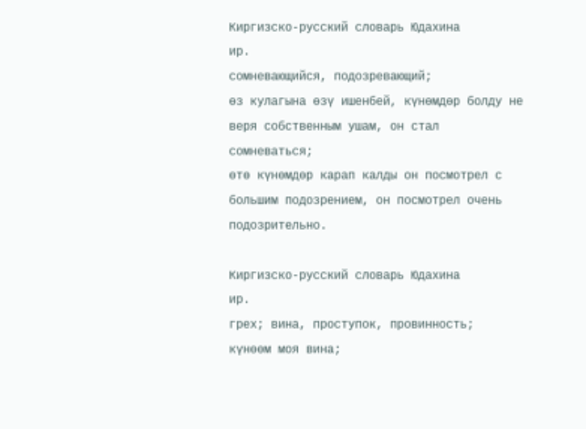Киргизско-русский словарь Юдахина
ир.
сомневающийся, подозревающий;
өз кулагына өзү ишенбей, күнөмдөр болду не веря собственным ушам, он стал сомневаться;
өтө күнөмдөр карап калды он посмотрел с большим подозрением, он посмотрел очень подозрительно.

Киргизско-русский словарь Юдахина
ир.
грех; вина, проступок, провинность;
күнөөм моя вина;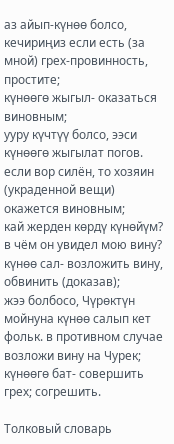аз айып-күнөө болсо, кечириңиз если есть (за мной) грех-провинность, простите;
күнөөгө жыгыл- оказаться виновным;
ууру күчтүү болсо, ээси күнөөгө жыгылат погов. если вор силён, то хозяин (украденной вещи) окажется виновным;
кай жерден көрдү күнөйүм? в чём он увидел мою вину?
күнөө сал- возложить вину, обвинить (доказав);
жээ болбосо, Чүрөктүн мойнуна күнөө салып кет фольк. в противном случае возложи вину на Чурек;
күнөөгө бат- совершить грех; согрешить.

Толковый словарь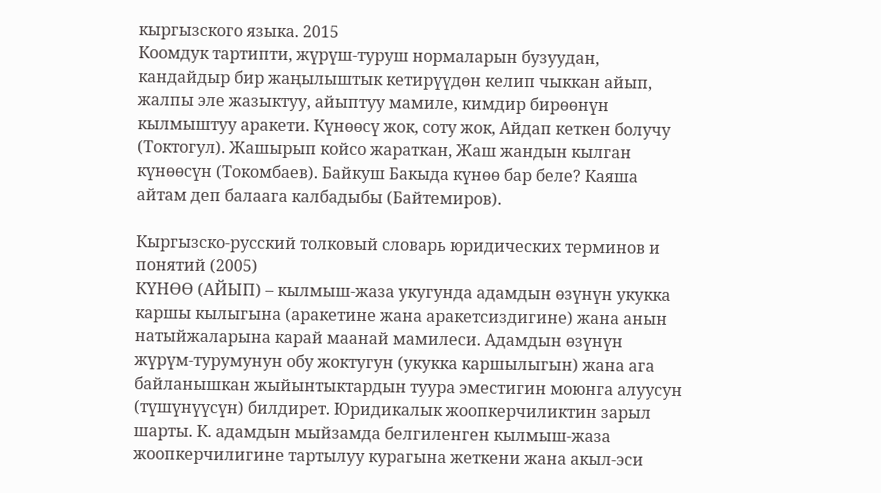кыргызского языка. 2015
Коомдук тартипти, жүрүш-туруш нормаларын бузуудан, кандайдыр бир жаңылыштык кетирүүдөн келип чыккан айып, жалпы эле жазыктуу, айыптуу мамиле, кимдир бирөөнүн кылмыштуу аракети. Күнөөсү жок, соту жок, Айдап кеткен болучу (Токтогул). Жашырып койсо жараткан, Жаш жандын кылган күнөөсүн (Токомбаев). Байкуш Бакыда күнөө бар беле? Каяша айтам деп балаага калбадыбы (Байтемиров).

Кыргызско-русский толковый словарь юридических терминов и понятий (2005)
КҮНӨӨ (АЙЫП) – кылмыш-жаза укугунда адамдын өзүнүн укукка каршы кылыгына (аракетине жана аракетсиздигине) жана анын натыйжаларына карай маанай мамилеси. Адамдын өзүнүн жүрүм-турумунун обу жоктугун (укукка каршылыгын) жана ага байланышкан жыйынтыктардын туура эместигин моюнга алуусун (түшүнүүсүн) билдирет. Юридикалык жоопкерчиликтин зарыл шарты. К. адамдын мыйзамда белгиленген кылмыш-жаза жоопкерчилигине тартылуу курагына жеткени жана акыл-эси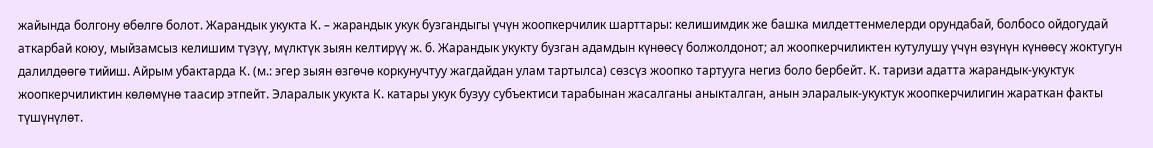жайында болгону өбөлгө болот. Жарандык укукта К. – жарандык укук бузгандыгы үчүн жоопкерчилик шарттары: келишимдик же башка милдеттенмелерди орундабай, болбосо ойдогудай аткарбай коюу, мыйзамсыз келишим түзүү, мүлктүк зыян келтирүү ж. б. Жарандык укукту бузган адамдын күнөөсү болжолдонот; ал жоопкерчиликтен кутулушу үчүн өзүнүн күнөөсү жоктугун далилдөөгө тийиш. Айрым убактарда К. (м.: эгер зыян өзгөчө коркунучтуу жагдайдан улам тартылса) сөзсүз жоопко тартууга негиз боло бербейт. К. таризи адатта жарандык-укуктук жоопкерчиликтин көлөмүнө таасир этпейт. Эларалык укукта К. катары укук бузуу субъектиси тарабынан жасалганы аныкталган, анын эларалык-укуктук жоопкерчилигин жараткан факты түшүнүлөт.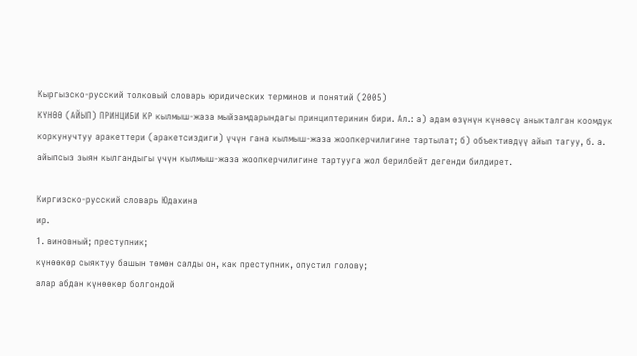Кыргызско-русский толковый словарь юридических терминов и понятий (2005)
КҮНӨӨ (АЙЫП) ПРИНЦИБИ КР кылмыш-жаза мыйзамдарындагы принциптеринин бири. Ал.: а) адам өзүнүн күнөөсү аныкталган коомдук коркунучтуу аракеттери (аракетсиздиги) үчүн гана кылмыш-жаза жоопкерчилигине тартылат; б) объективдүү айып тагуу, б. а. айыпсыз зыян кылгандыгы үчүн кылмыш-жаза жоопкерчилигине тартууга жол берилбейт дегенди билдирет.

Киргизско-русский словарь Юдахина
ир.
1. виновный; преступник;
күнөөкөр сыяктуу башын төмөн салды он, как преступник, опустил голову;
алар абдан күнөөкөр болгондой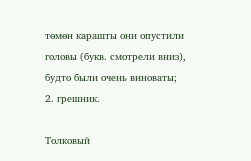төмөн карашты они опустили головы (букв. смотрели вниз), будто были очень виноваты;
2. грешник.

Толковый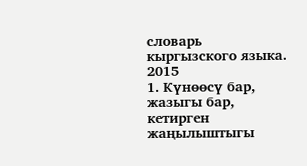словарь кыргызского языка. 2015
1. Күнөөсү бар, жазыгы бар, кетирген жаңылыштыгы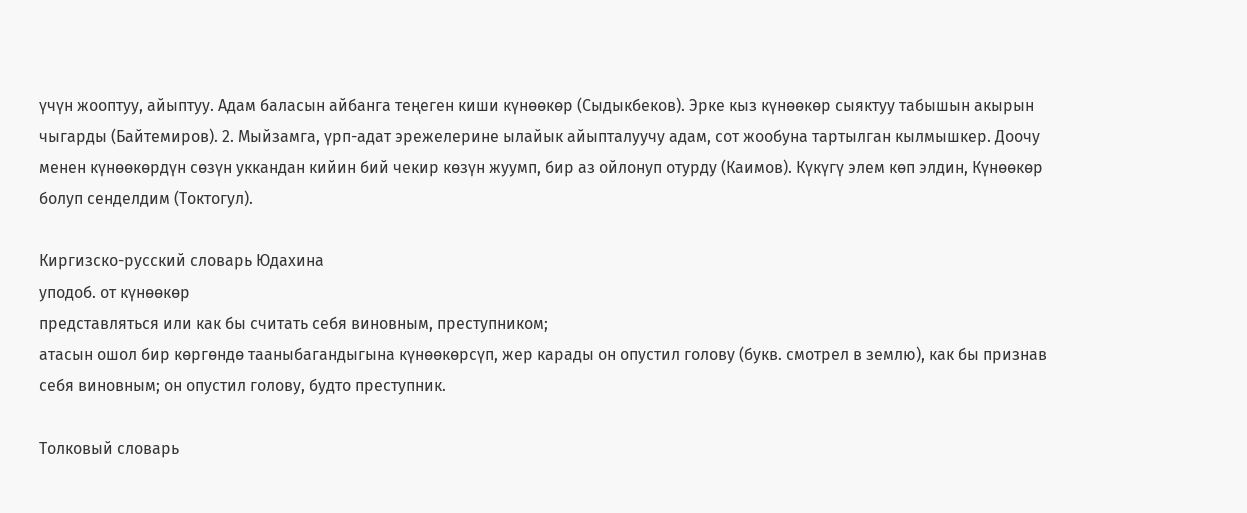үчүн жооптуу, айыптуу. Адам баласын айбанга теңеген киши күнөөкөр (Сыдыкбеков). Эрке кыз күнөөкөр сыяктуу табышын акырын чыгарды (Байтемиров). 2. Мыйзамга, үрп-адат эрежелерине ылайык айыпталуучу адам, сот жообуна тартылган кылмышкер. Доочу менен күнөөкөрдүн сөзүн уккандан кийин бий чекир көзүн жуумп, бир аз ойлонуп отурду (Каимов). Күкүгү элем көп элдин, Күнөөкөр болуп сенделдим (Токтогул).

Киргизско-русский словарь Юдахина
уподоб. от күнөөкөр
представляться или как бы считать себя виновным, преступником;
атасын ошол бир көргөндө тааныбагандыгына күнөөкөрсүп, жер карады он опустил голову (букв. смотрел в землю), как бы признав себя виновным; он опустил голову, будто преступник.

Толковый словарь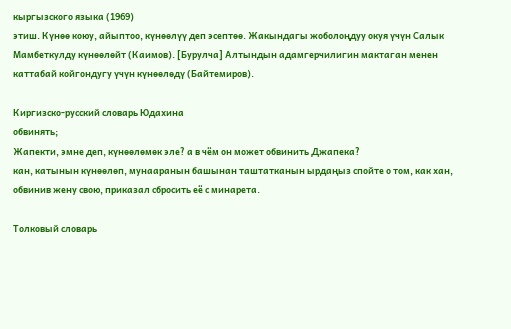кыргызского языка (1969)
этиш. Күнөө коюу, айыптоо, күнөөлүү деп эсептөө. Жакындагы жоболоңдуу окуя үчүн Салык Мамбеткулду күнөөлөйт (Каимов). [Бурулча] Алтындын адамгерчилигин мактаган менен каттабай койгондугу үчүн күнөөлөдү (Байтемиров).

Киргизско-русский словарь Юдахина
обвинять;
Жапекти, эмне деп, күнөөлөмөк эле? а в чём он может обвинить Джапека?
кан, катынын күнөөлөп, мунааранын башынан таштатканын ырдаңыз спойте о том, как хан, обвинив жену свою, приказал сбросить её с минарета.

Толковый словарь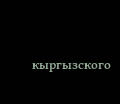кыргызского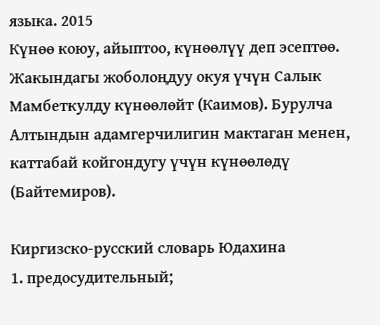языка. 2015
Күнөө коюу, айыптоо, күнөөлүү деп эсептөө. Жакындагы жоболоңдуу окуя үчүн Салык Мамбеткулду күнөөлөйт (Каимов). Бурулча Алтындын адамгерчилигин мактаган менен, каттабай койгондугу үчүн күнөөлөдү (Байтемиров).

Киргизско-русский словарь Юдахина
1. предосудительный;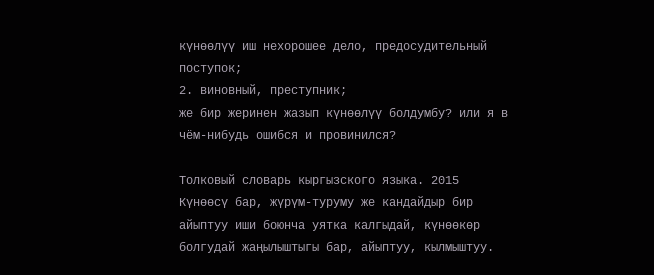күнөөлүү иш нехорошее дело, предосудительный поступок;
2. виновный, преступник;
же бир жеринен жазып күнөөлүү болдумбу? или я в чём-нибудь ошибся и провинился?

Толковый словарь кыргызского языка. 2015
Күнөөсү бар, жүрүм-туруму же кандайдыр бир айыптуу иши боюнча уятка калгыдай, күнөөкөр болгудай жаңылыштыгы бар, айыптуу, кылмыштуу.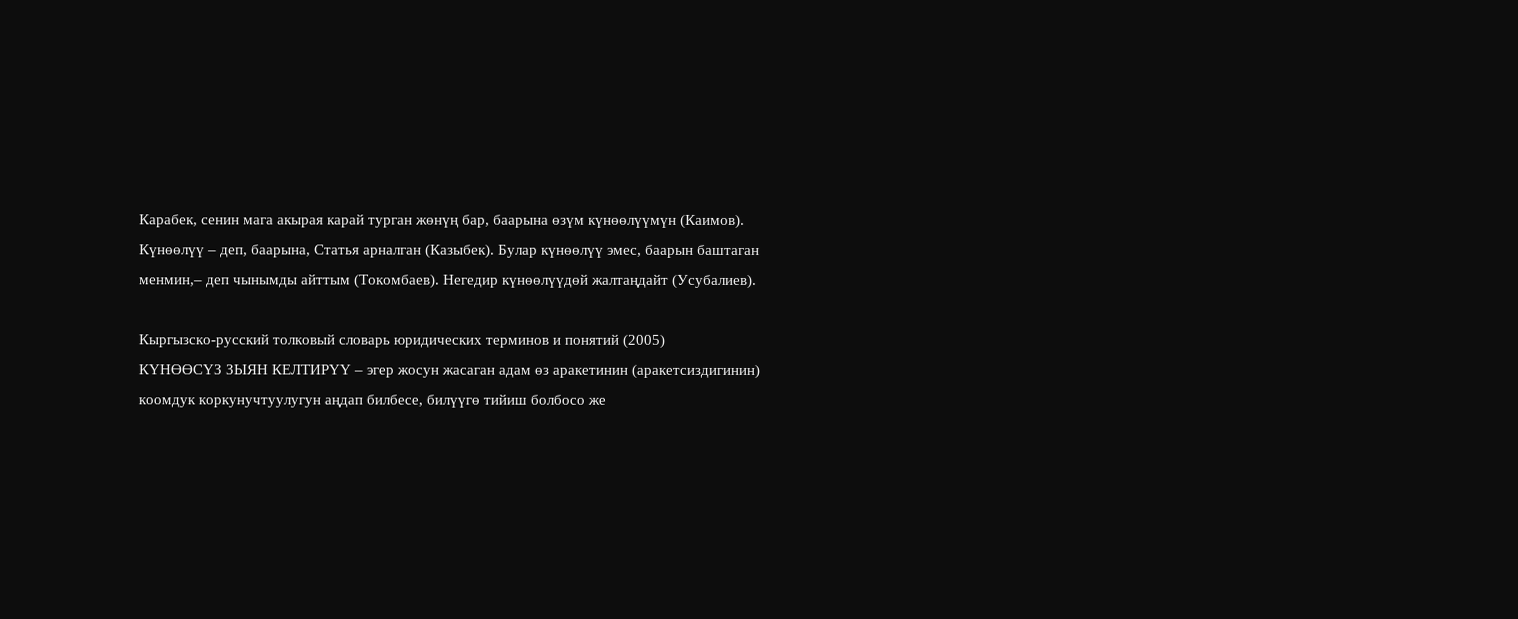Карабек, сенин мага акырая карай турган жөнүң бар, баарына өзүм күнөөлүүмүн (Каимов). Күнөөлүү – деп, баарына, Статья арналган (Казыбек). Булар күнөөлүү эмес, баарын баштаган менмин,– деп чынымды айттым (Токомбаев). Негедир күнөөлүүдөй жалтаңдайт (Усубалиев).

Кыргызско-русский толковый словарь юридических терминов и понятий (2005)
КҮНӨӨСҮЗ ЗЫЯН КЕЛТИРҮҮ – эгер жосун жасаган адам өз аракетинин (аракетсиздигинин) коомдук коркунучтуулугун аңдап билбесе, билүүгө тийиш болбосо же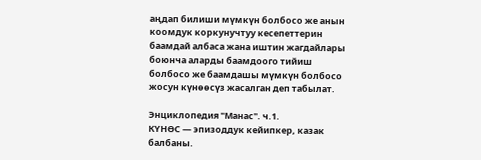аңдап билиши мүмкүн болбосо же анын коомдук коркунучтуу кесепеттерин баамдай албаса жана иштин жагдайлары боюнча аларды баамдоого тийиш болбосо же баамдашы мүмкүн болбосо жосун күнөөсүз жасалган деп табылат.

Энциклопедия "Манас". ч.1.
КҮНӨС — эпизоддук кейипкер, казак балбаны.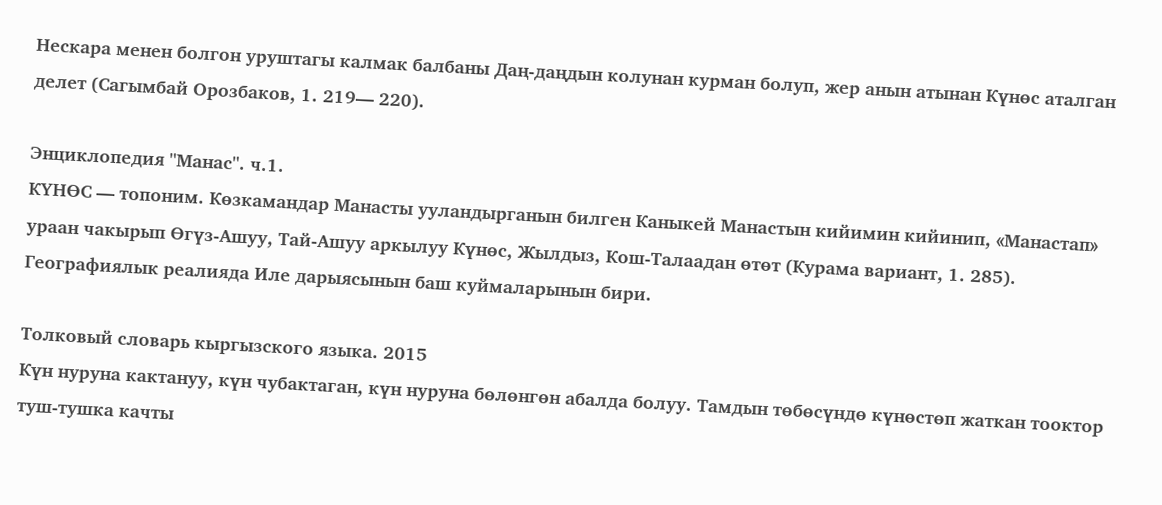Нескара менен болгон уруштагы калмак балбаны Даң-даңдын колунан курман болуп, жер анын атынан Күнөс аталган делет (Сагымбай Орозбаков, 1. 219— 220).

Энциклопедия "Манас". ч.1.
КҮНӨС — топоним. Көзкамандар Манасты ууландырганын билген Каныкей Манастын кийимин кийинип, «Манастап» ураан чакырып Өгүз-Ашуу, Тай-Ашуу аркылуу Күнөс, Жылдыз, Кош-Талаадан өтөт (Курама вариант, 1. 285). Географиялык реалияда Иле дарыясынын баш куймаларынын бири.

Толковый словарь кыргызского языка. 2015
Күн нуруна кактануу, күн чубактаган, күн нуруна бөлөнгөн абалда болуу. Тамдын төбөсүндө күнөстөп жаткан тооктор туш-тушка качты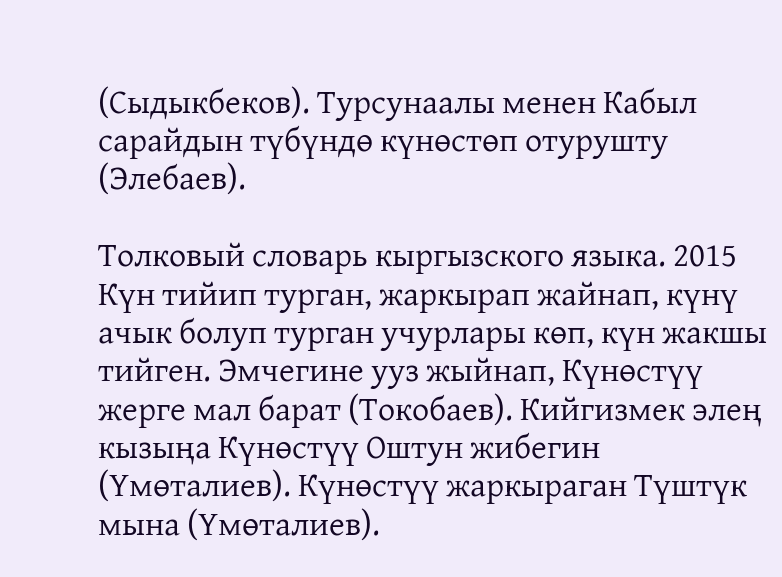(Сыдыкбеков). Турсунаалы менен Кабыл сарайдын түбүндө күнөстөп отурушту (Элебаев).

Толковый словарь кыргызского языка. 2015
Күн тийип турган, жаркырап жайнап, күнү ачык болуп турган учурлары көп, күн жакшы тийген. Эмчегине ууз жыйнап, Күнөстүү жерге мал барат (Токобаев). Кийгизмек элең кызыңа Күнөстүү Оштун жибегин (Үмөталиев). Күнөстүү жаркыраган Түштүк мына (Үмөталиев).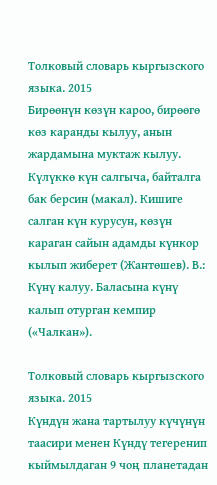Толковый словарь кыргызского языка. 2015
Бирөөнүн көзүн кароо, бирөөгө көз каранды кылуу, анын жардамына муктаж кылуу. Күлүккө күн салгыча, байталга бак берсин (макал). Кишиге салган күн курусун, көзүн караган сайын адамды күнкор кылып жиберет (Жантөшев). В.: Күнү калуу. Баласына күнү калып отурган кемпир («Чалкан»).

Толковый словарь кыргызского языка. 2015
Күндүн жана тартылуу күчүнүн таасири менен Күндү тегеренип кыймылдаган 9 чоң планетадан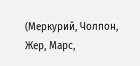(Меркурий, Чолпон, Жер, Марс,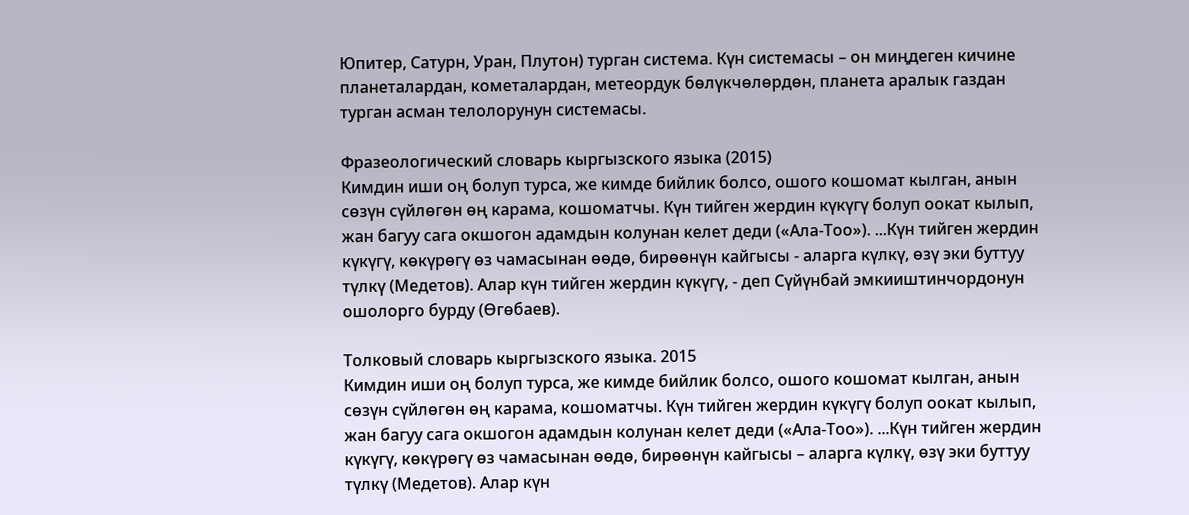Юпитер, Сатурн, Уран, Плутон) турган система. Күн системасы – он миңдеген кичине планеталардан, кометалардан, метеордук бөлүкчөлөрдөн, планета аралык газдан турган асман телолорунун системасы.

Фразеологический словарь кыргызского языка (2015)
Кимдин иши оң болуп турса, же кимде бийлик болсо, ошого кошомат кылган, анын сөзүн сүйлөгөн өң карама, кошоматчы. Күн тийген жердин күкүгү болуп оокат кылып, жан багуу сага окшогон адамдын колунан келет деди («Ала-Тоо»). ...Күн тийген жердин күкүгү, көкүрөгү өз чамасынан өөдө, бирөөнүн кайгысы - аларга күлкү, өзү эки буттуу түлкү (Медетов). Алар күн тийген жердин күкүгү, - деп Сүйүнбай эмкииштинчордонун ошолорго бурду (Өгөбаев).

Толковый словарь кыргызского языка. 2015
Кимдин иши оң болуп турса, же кимде бийлик болсо, ошого кошомат кылган, анын сөзүн сүйлөгөн өң карама, кошоматчы. Күн тийген жердин күкүгү болуп оокат кылып, жан багуу сага окшогон адамдын колунан келет деди («Ала-Тоо»). ...Күн тийген жердин күкүгү, көкүрөгү өз чамасынан өөдө, бирөөнүн кайгысы – аларга күлкү, өзү эки буттуу түлкү (Медетов). Алар күн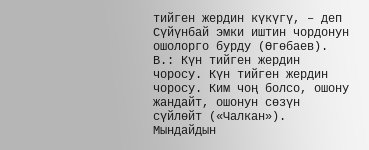тийген жердин күкүгү, – деп Сүйүнбай эмки иштин чордонун ошолорго бурду (Өгөбаев). В.: Күн тийген жердин чоросу. Күн тийген жердин чоросу. Ким чоң болсо, ошону жандайт, ошонун сөзүн сүйлөйт («Чалкан»). Мындайдын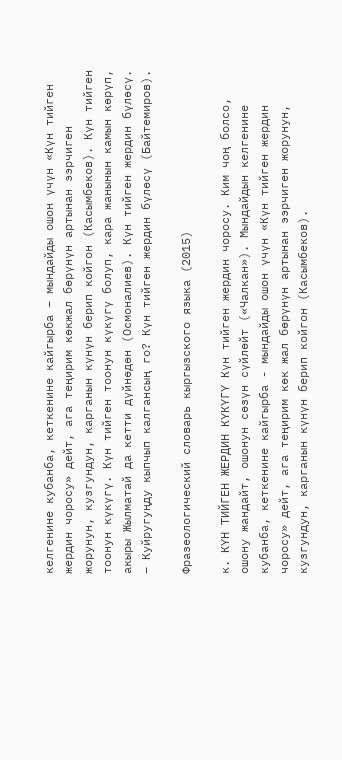келгенине кубанба, кеткенине кайгырба – мындайды ошон үчүн «Күн тийген жердин чоросу» дейт, ага теңирим көкжал бөрүнүн артынан ээрчиген жорунун, кузгундун, карганын күнүн берип койгон (Касымбеков). Күн тийген тоонун күкүгү. Күн тийген тоонун күкүгү болуп, кара жанынын камын көрүп, акыры Жылматай да кетти дүйнөдөн (Осмоналиев). Күн тийген жердин бүлөсү. – Куйругуңду кыпчып калгансың го? Күн тийген жердин бүлөсү (Байтемиров).

Фразеологический словарь кыргызского языка (2015)

к. КҮН ТИЙГЕН ЖЕРДИН КҮКҮГҮ Күн тийген жердин чоросу. Ким чоң болсо, ошону жандайт, ошонун сөзүн сүйлөйт («Чалкан»). Мындайдын келгенине кубанба, кеткенине кайгырба - мындайды ошон үчүн «Күн тийген жердин чоросу» дейт, ага теңирим көк жал бөрүнүн артынан ээрчиген жорунун, кузгундун, карганын күнүн берип койгон (Касымбеков).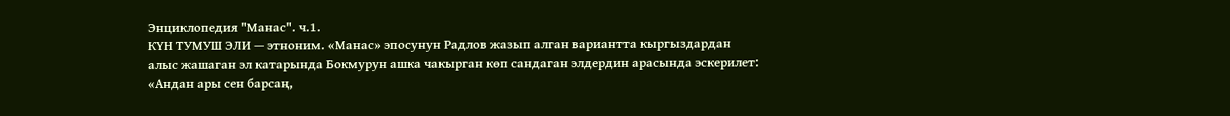Энциклопедия "Манас". ч.1.
КҮН ТУМУШ ЭЛИ — этноним. «Манас» эпосунун Радлов жазып алган вариантта кыргыздардан алыс жашаган эл катарында Бокмурун ашка чакырган көп сандаган элдердин арасында эскерилет: «Андан ары сен барсаң,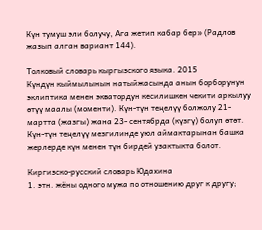Күн тумуш эли болучу, Ага жетип кабар бер» (Радлов жазып алган вариант 144).

Толковый словарь кыргызского языка. 2015
Күндүн кыймылынын натыйжасында анын борборунун эклиптика менен экватордун кесилишкен чекити аркылуу өтүү маалы (моменти). Күн-түн теңелүү болжолу 21-мартта (жазгы) жана 23- сентябрда (күзгү) болуп өтөт. Күн-түн теңелүү мезгилинде уюл аймактарынан башка жерлерде күн менен түн бирдей узактыкта болот.

Киргизско-русский словарь Юдахина
1. этн. жёны одного мужа по отношению друг к другу;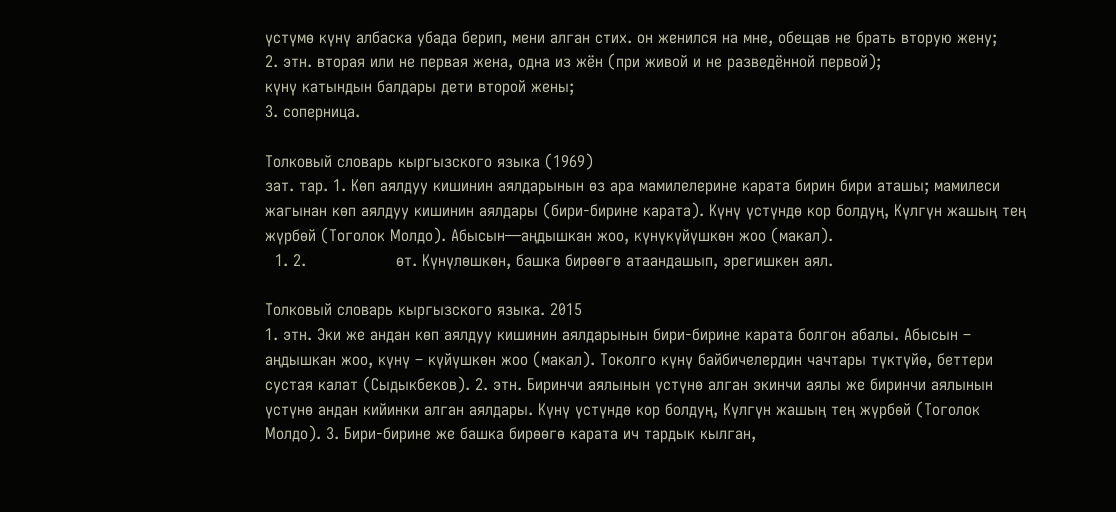үстүмө күнү албаска убада берип, мени алган стих. он женился на мне, обещав не брать вторую жену;
2. этн. вторая или не первая жена, одна из жён (при живой и не разведённой первой);
күнү катындын балдары дети второй жены;
3. соперница.

Толковый словарь кыргызского языка (1969)
зат. тар. 1. Көп аялдуу кишинин аялдарынын өз ара мамилелерине карата бирин бири аташы; мамилеси жагынан көп аялдуу кишинин аялдары (бири-бирине карата). Күнү үстүндө кор болдуң, Күлгүн жашың тең жүрбөй (Тоголок Молдо). Абысын—аңдышкан жоо, күнүкүйүшкөн жоо (макал).
  1. 2.                  өт. Күнүлөшкөн, башка бирөөгө атаандашып, эрегишкен аял.

Толковый словарь кыргызского языка. 2015
1. этн. Эки же андан көп аялдуу кишинин аялдарынын бири-бирине карата болгон абалы. Абысын – аңдышкан жоо, күнү – күйүшкөн жоо (макал). Токолго күнү байбичелердин чачтары түктүйө, беттери сустая калат (Сыдыкбеков). 2. этн. Биринчи аялынын үстүнө алган экинчи аялы же биринчи аялынын үстүнө андан кийинки алган аялдары. Күнү үстүндө кор болдуң, Күлгүн жашың тең жүрбөй (Тоголок Молдо). 3. Бири-бирине же башка бирөөгө карата ич тардык кылган,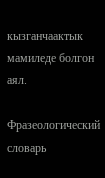кызганчаактык мамиледе болгон аял.

Фразеологический словарь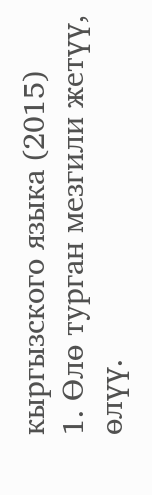кыргызского языка (2015)
1. Өлө турган мезгили жетүү, өлүү.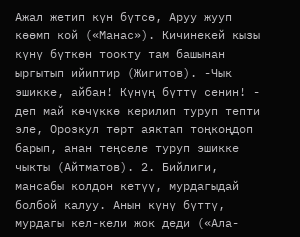Ажал жетип күн бүтсө, Аруу жууп көөмп кой («Манас»). Кичинекей кызы күнү бүткөн тоокту там башынан ыргытып ийиптир (Жигитов). -Чык эшикке, айбан! Күнүң бүттү сенин! - деп май көчүккө керилип туруп тепти эле, Орозкул төрт аяктап тоңкоңдоп барып, анан теңселе туруп эшикке чыкты (Айтматов). 2. Бийлиги, мансабы колдон кетүү, мурдагыдай болбой калуу. Анын күнү бүттү, мурдагы кел-кели жок деди («Ала-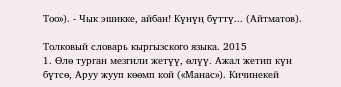Тоо»). - Чык эшикке, айбан! Күнүң бүттү... (Айтматов).

Толковый словарь кыргызского языка. 2015
1. Өлө турган мезгили жетүү, өлүү. Ажал жетип күн бүтсө, Аруу жууп көөмп кой («Манас»). Кичинекей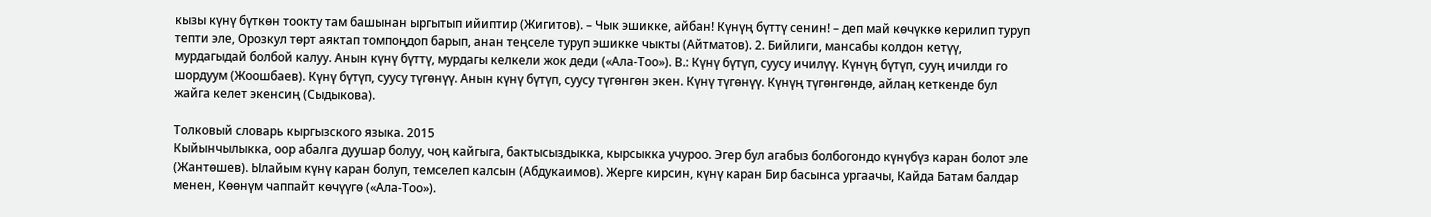кызы күнү бүткөн тоокту там башынан ыргытып ийиптир (Жигитов). – Чык эшикке, айбан! Күнүң бүттү сенин! – деп май көчүккө керилип туруп тепти эле, Орозкул төрт аяктап томпоңдоп барып, анан теңселе туруп эшикке чыкты (Айтматов). 2. Бийлиги, мансабы колдон кетүү, мурдагыдай болбой калуу. Анын күнү бүттү, мурдагы келкели жок деди («Ала-Тоо»). В.: Күнү бүтүп, суусу ичилүү. Күнүң бүтүп, сууң ичилди го шордуум (Жоошбаев). Күнү бүтүп, суусу түгөнүү. Анын күнү бүтүп, суусу түгөнгөн экен. Күнү түгөнүү. Күнүң түгөнгөндө, айлаң кеткенде бул жайга келет экенсиң (Сыдыкова).

Толковый словарь кыргызского языка. 2015
Кыйынчылыкка, оор абалга дуушар болуу, чоң кайгыга, бактысыздыкка, кырсыкка учуроо. Эгер бул агабыз болбогондо күнүбүз каран болот эле (Жантөшев). Ылайым күнү каран болуп, темселеп калсын (Абдукаимов). Жерге кирсин, күнү каран Бир басынса ургаачы, Кайда Батам балдар менен, Көөнүм чаппайт көчүүгө («Ала-Тоо»).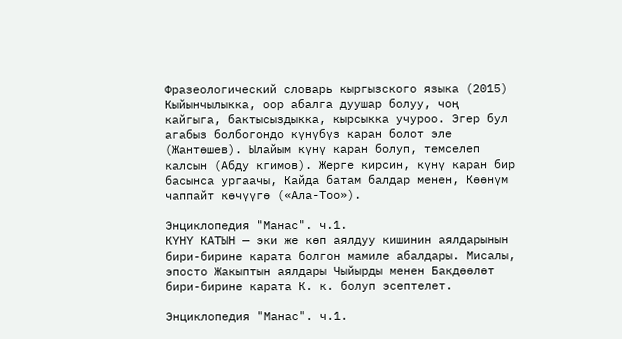Фразеологический словарь кыргызского языка (2015)
Кыйынчылыкка, оор абалга дуушар болуу, чоң кайгыга, бактысыздыкка, кырсыкка учуроо. Эгер бул агабыз болбогондо күнүбүз каран болот эле (Жантөшев). Ылайым күнү каран болуп, темселеп калсын (Абду кгимов). Жерге кирсин, күнү каран бир басынса ургаачы, Кайда батам балдар менен, Көөнүм чаппайт көчүүгө («Ала-Тоо»).

Энциклопедия "Манас". ч.1.
КҮНҮ КАТЫН — эки же көп аялдуу кишинин аялдарынын бири-бирине карата болгон мамиле абалдары. Мисалы, эпосто Жакыптын аялдары Чыйырды менен Бакдөөлөт бири-бирине карата К. к. болуп эсептелет.

Энциклопедия "Манас". ч.1.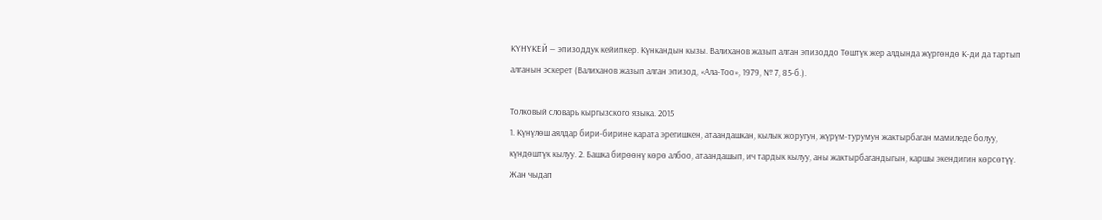КҮНҮКЕЙ — эпизоддук кейипкер. Күнкандын кызы. Валиханов жазып алган эпизоддо Төштүк жер алдында жүргөндө К-ди да тартып алганын эскерет (Валиханов жазып алган эпизод, «Ала-Тоо», 1979, № 7, 85-б.).

Толковый словарь кыргызского языка. 2015
1. Күнүлөш аялдар бири-бирине карата эрегишкен, атаандашкан, кылык жоругун, жүрүм-турумун жактырбаган мамиледе болуу, күндөштүк кылуу. 2. Башка бирөөнү көрө албоо, атаандашып, ич тардык кылуу, аны жактырбагандыгын, каршы экендигин көрсөтүү. Жан чыдап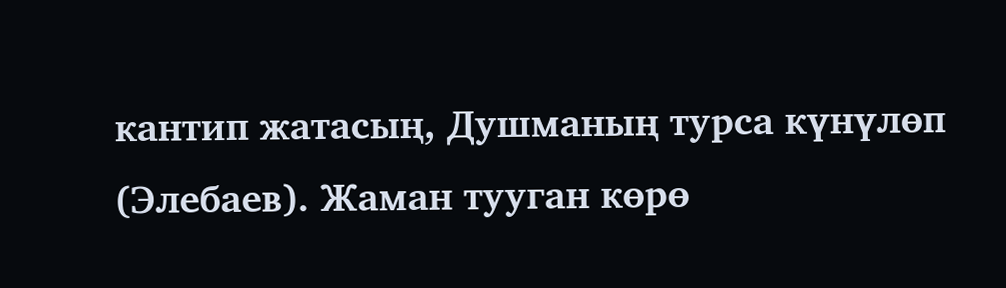кантип жатасың, Душманың турса күнүлөп (Элебаев). Жаман тууган көрө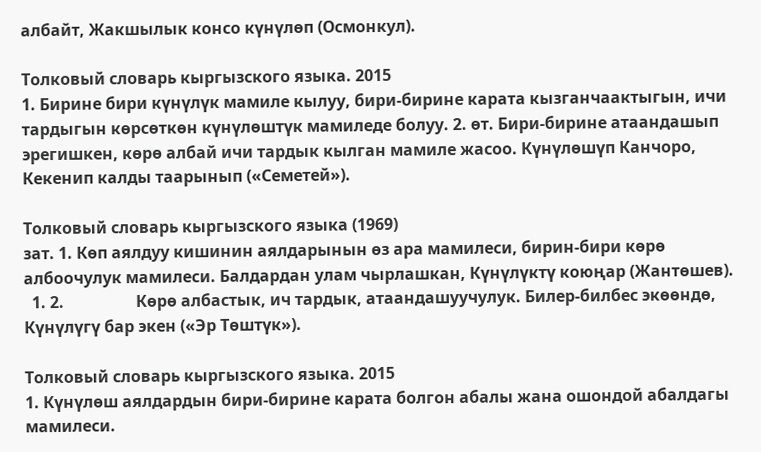албайт, Жакшылык консо күнүлөп (Осмонкул).

Толковый словарь кыргызского языка. 2015
1. Бирине бири күнүлүк мамиле кылуу, бири-бирине карата кызганчаактыгын, ичи тардыгын көрсөткөн күнүлөштүк мамиледе болуу. 2. өт. Бири-бирине атаандашып эрегишкен, көрө албай ичи тардык кылган мамиле жасоо. Күнүлөшүп Канчоро, Кекенип калды таарынып («Семетей»).

Толковый словарь кыргызского языка (1969)
зат. 1. Көп аялдуу кишинин аялдарынын өз ара мамилеси, бирин-бири көрө албоочулук мамилеси. Балдардан улам чырлашкан, Күнүлүктү коюңар (Жантөшев).
  1. 2.                  Көрө албастык, ич тардык, атаандашуучулук. Билер-билбес экөөндө, Күнүлүгү бар экен («Эр Төштүк»).

Толковый словарь кыргызского языка. 2015
1. Күнүлөш аялдардын бири-бирине карата болгон абалы жана ошондой абалдагы мамилеси.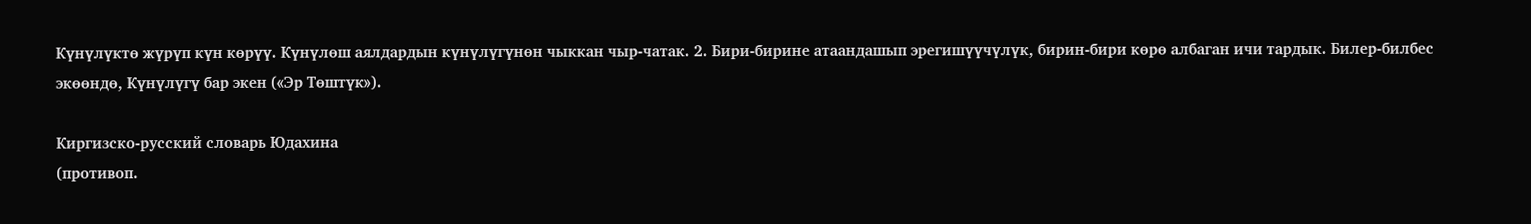Күнүлүктө жүрүп күн көрүү. Күнүлөш аялдардын күнүлүгүнөн чыккан чыр-чатак. 2. Бири-бирине атаандашып эрегишүүчүлүк, бирин-бири көрө албаган ичи тардык. Билер-билбес экөөндө, Күнүлүгү бар экен («Эр Төштүк»).

Киргизско-русский словарь Юдахина
(противоп.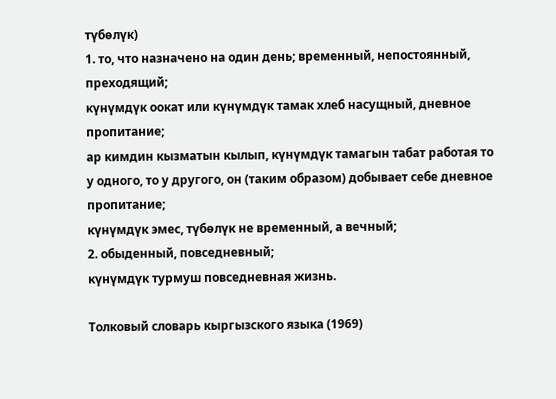түбөлүк)
1. то, что назначено на один день; временный, непостоянный, преходящий;
күнүмдүк оокат или күнүмдүк тамак хлеб насущный, дневное пропитание;
ар кимдин кызматын кылып, күнүмдүк тамагын табат работая то у одного, то у другого, он (таким образом) добывает себе дневное пропитание;
күнүмдүк эмес, түбөлүк не временный, а вечный;
2. обыденный, повседневный;
күнүмдүк турмуш повседневная жизнь.

Толковый словарь кыргызского языка (1969)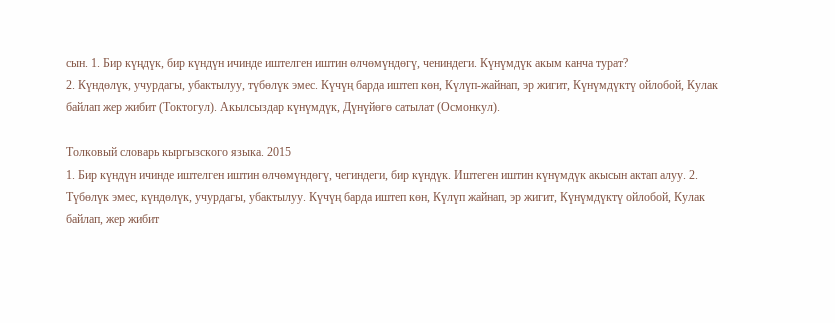сын. 1. Бир күңдүк, бир күндүн ичинде иштелген иштин өлчөмүндөгү, чениндеги. Күнүмдүк акым канча турат?
2. Күндөлүк, учурдагы, убактылуу, түбөлүк эмес. Күчүң барда иштеп көн, Күлүп-жайнап, эр жигит, Күнүмдүктү ойлобой, Кулак байлап жер жибит (Токтогул). Акылсыздар күнүмдүк, Дүнүйөгө сатылат (Осмонкул).

Толковый словарь кыргызского языка. 2015
1. Бир күндүн ичинде иштелген иштин өлчөмүндөгү, чегиндеги, бир күндүк. Иштеген иштин күнүмдүк акысын актап алуу. 2. Түбөлүк эмес, күндөлүк, учурдагы, убактылуу. Күчүң барда иштеп көн, Күлүп жайнап, эр жигит, Күнүмдүктү ойлобой, Кулак байлап, жер жибит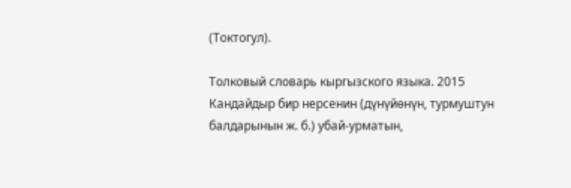(Токтогул).

Толковый словарь кыргызского языка. 2015
Кандайдыр бир нерсенин (дүнүйөнүн, турмуштун балдарынын ж. б.) убай-урматын,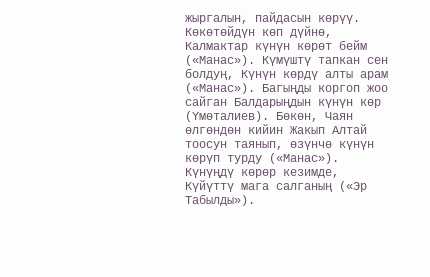жыргалын, пайдасын көрүү. Көкөтөйдүн көп дүйнө, Калмактар күнүн көрөт бейм («Манас»). Күмүштү тапкан сен болдуң, Күнүн көрдү алты арам («Манас»). Багыңды коргоп жоо сайган Балдарыңдын күнүн көр (Үмөталиев). Бөкөн, Чаян өлгөндөн кийин Жакып Алтай тоосун таянып, өзүнчө күнүн көрүп турду («Манас»). Күнүңдү көрөр кезимде, Күйүттү мага салганың («Эр Табылды»).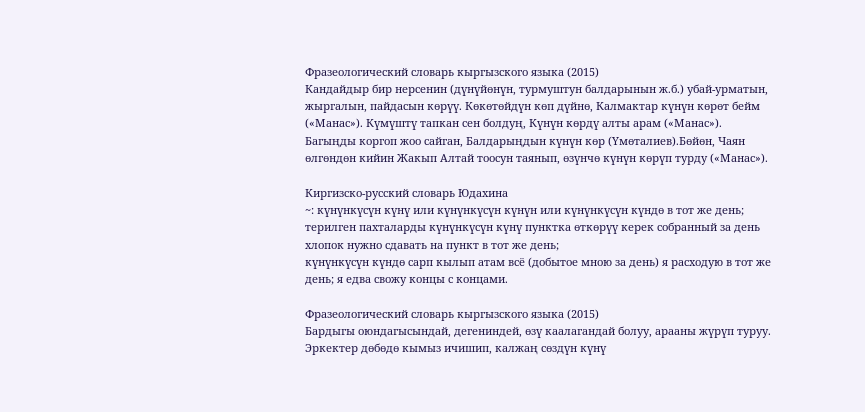Фразеологический словарь кыргызского языка (2015)
Кандайдыр бир нерсенин (дүнүйөнүн, турмуштун балдарынын ж.б.) убай-урматын, жыргалын, пайдасын көрүү. Көкөтөйдүн көп дүйнө, Калмактар күнүн көрөт бейм («Манас»). Күмүштү тапкан сен болдуң, Күнүн көрдү алты арам («Манас»). Багыңды коргоп жоо сайган, Балдарыңдын күнүн көр (Үмөталиев).Бөйөн, Чаян өлгөндөн кийин Жакып Алтай тоосун таянып, өзүнчө күнүн көрүп турду («Манас»).

Киргизско-русский словарь Юдахина
~: күнүнкүсүн күнү или күнүнкүсүн күнүн или күнүнкүсүн күндө в тот же день;
терилген пахталарды күнүнкүсүн күнү пунктка өткөрүү керек собранный за день хлопок нужно сдавать на пункт в тот же день;
күнүнкүсүн күндө сарп кылып атам всё (добытое мною за день) я расходую в тот же день; я едва свожу концы с концами.

Фразеологический словарь кыргызского языка (2015)
Бардыгы оюндагысындай, дегениндей, өзү каалагандай болуу, арааны жүрүп туруу. Эркектер дөбөдө кымыз ичишип, калжаң сөздүн күнү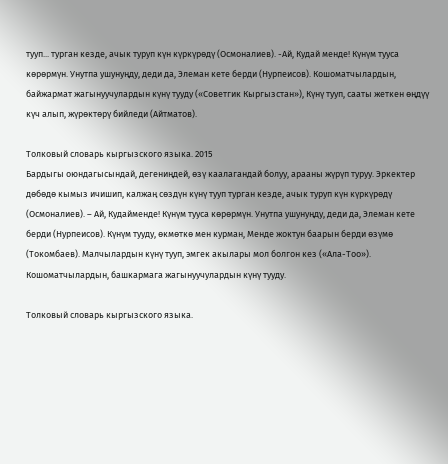тууп... турган кезде, ачык туруп күн күркүрөдү (Осмоналиев). -Ай, Кудай менде! Күнүм тууса көрөрмүн. Унутпа ушунуңду, деди да, Элеман кете берди (Нурпеисов). Кошоматчылардын, байжармат жагынуучулардын күнү тууду («Советгик Кыргызстан»), Күнү тууп, сааты жеткен өңдүү күч алып, жүрөктөрү бийледи (Айтматов).

Толковый словарь кыргызского языка. 2015
Бардыгы оюндагысындай, дегениңдей, өзү каалагандай болуу, арааны жүрүп туруу. Эркектер дөбөдө кымыз ичишип, калжаң сөздүн күнү тууп турган кезде, ачык туруп күн күркүрөдү (Осмоналиев). – Ай, Кудайменде! Күнүм тууса көрөрмүн. Унутпа ушунуңду, деди да, Элеман кете берди (Нурпеисов). Күнүм тууду, өкмөткө мен курман, Менде жоктун баарын берди өзүмө (Токомбаев). Малчылардын күнү тууп, эмгек акылары мол болгон кез («Ала-Тоо»). Кошоматчылардын, башкармага жагынуучулардын күнү тууду.

Толковый словарь кыргызского языка.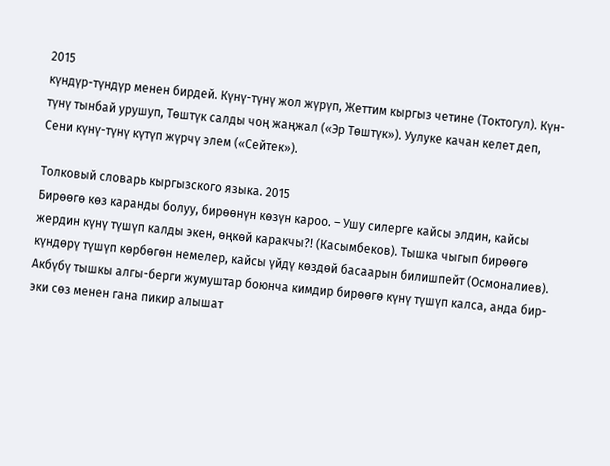2015
күндүр-түндүр менен бирдей. Күнү-түнү жол жүрүп, Жеттим кыргыз четине (Токтогул). Күн-түнү тынбай урушуп, Төштүк салды чоң жаңжал («Эр Төштүк»). Уулуке качан келет деп, Сени күнү-түнү күтүп жүрчү элем («Сейтек»).

Толковый словарь кыргызского языка. 2015
Бирөөгө көз каранды болуу, бирөөнүн көзүн кароо. – Ушу силерге кайсы элдин, кайсы жердин күнү түшүп калды экен, өңкөй каракчы?! (Касымбеков). Тышка чыгып бирөөгө күндөрү түшүп көрбөгөн немелер, кайсы үйдү көздөй басаарын билишпейт (Осмоналиев). Акбүбү тышкы алгы-берги жумуштар боюнча кимдир бирөөгө күнү түшүп калса, анда бир-эки сөз менен гана пикир алышат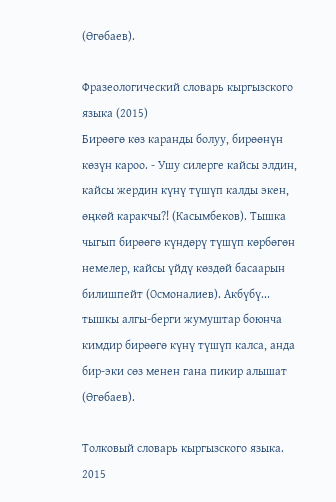(Өгөбаев).

Фразеологический словарь кыргызского языка (2015)
Бирөөгө көз каранды болуу, бирөөнүн көзүн кароо. - Ушу силерге кайсы элдин, кайсы жердин күнү түшүп калды экен, өңкөй каракчы?! (Касымбеков). Тышка чыгып бирөөгө күндөрү түшүп көрбөгөн немелер, кайсы үйдү көздөй басаарын билишпейт (Осмоналиев). Акбүбү... тышкы алгы-берги жумуштар боюнча кимдир бирөөгө күнү түшүп калса, анда бир-эки сөз менен гана пикир алышат (Өгөбаев).

Толковый словарь кыргызского языка. 2015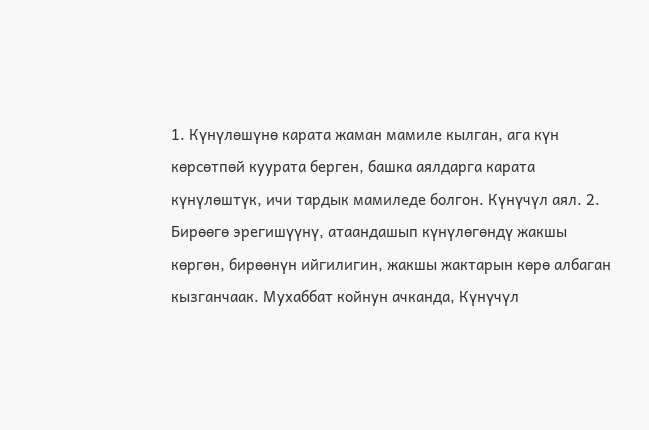1. Күнүлөшүнө карата жаман мамиле кылган, ага күн көрсөтпөй куурата берген, башка аялдарга карата күнүлөштүк, ичи тардык мамиледе болгон. Күнүчүл аял. 2. Бирөөгө эрегишүүнү, атаандашып күнүлөгөндү жакшы көргөн, бирөөнүн ийгилигин, жакшы жактарын көрө албаган кызганчаак. Мухаббат койнун ачканда, Күнүчүл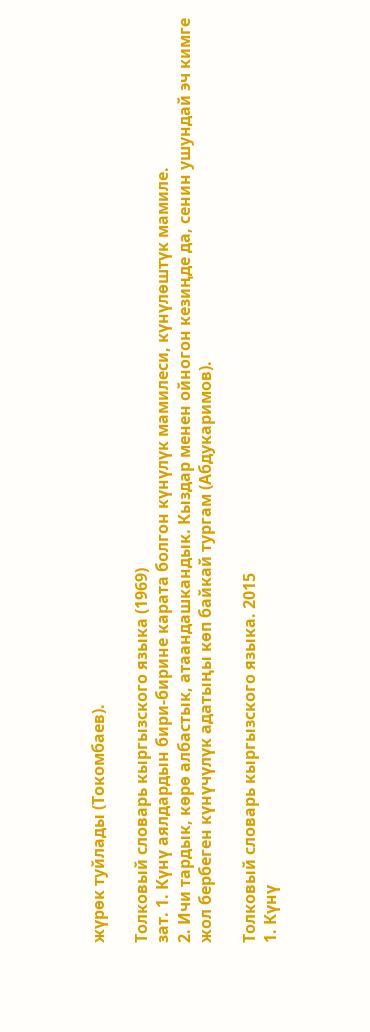жүрөк туйлады (Токомбаев).

Толковый словарь кыргызского языка (1969)
зат. 1. Күнү аялдардын бири-бирине карата болгон күнүлүк мамилеси, күнүлөштүк мамиле.
2. Ичи тардык, көрө албастык, атаандашкандык. Кыздар менен ойногон кезиңде да, сенин ушундай эч кимге жол бербеген күнүчүлүк адатыңы көп байкай тургам (Абдукаримов).

Толковый словарь кыргызского языка. 2015
1. Күнү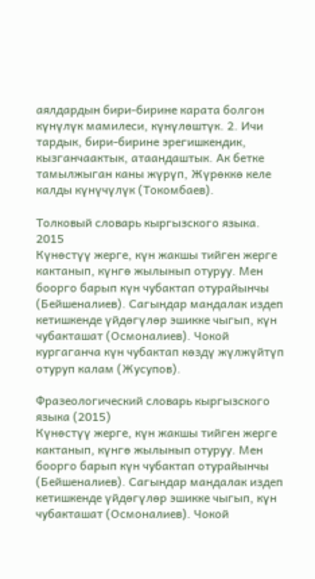аялдардын бири-бирине карата болгон күнүлүк мамилеси, күнүлөштүк. 2. Ичи тардык, бири-бирине эрегишкендик, кызганчаактык, атаандаштык. Ак бетке тамылжыган каны жүрүп, Жүрөккө келе калды күнүчүлүк (Токомбаев).

Толковый словарь кыргызского языка. 2015
Күнөстүү жерге, күн жакшы тийген жерге кактанып, күнгө жылынып отуруу. Мен боорго барып күн чубактап отурайынчы (Бейшеналиев). Сагындар мандалак издеп кетишкенде үйдөгүлөр эшикке чыгып, күн чубакташат (Осмоналиев). Чокой кургаганча күн чубактап көздү жүлжүйтүп отуруп калам (Жусупов).

Фразеологический словарь кыргызского языка (2015)
Күнөстүү жерге, күн жакшы тийген жерге кактанып, күнгө жылынып отуруу. Мен боорго барып күн чубактап отурайынчы (Бейшеналиев). Сагындар мандалак издеп кетишкенде үйдөгүлөр эшикке чыгып, күн чубакташат (Осмоналиев). Чокой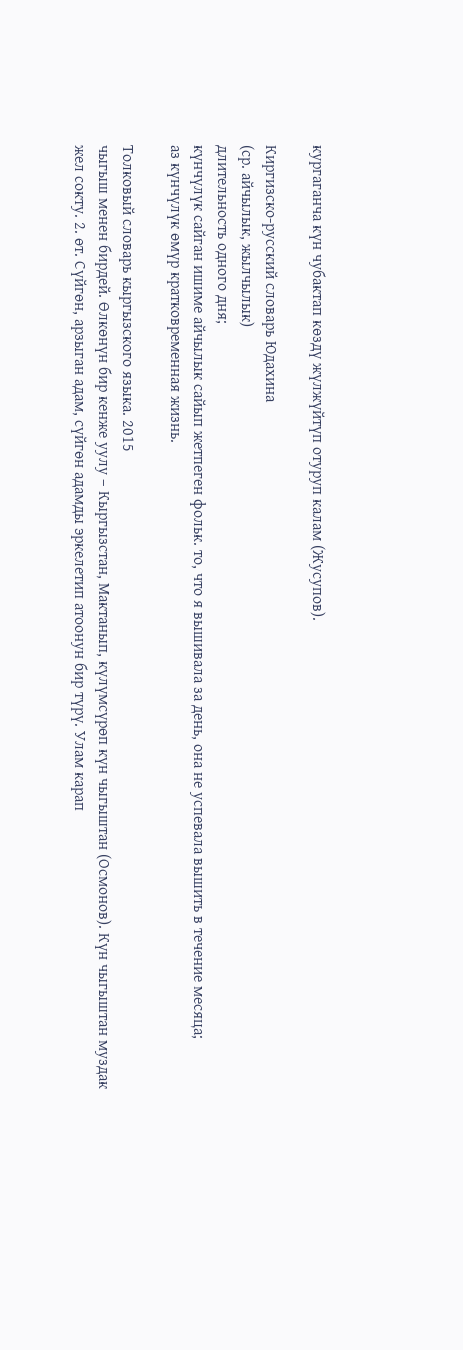кургаганча күн чубактап көздү жүлжүйтүп отуруп калам (Жусупов).

Киргизско-русский словарь Юдахина
(ср. айчылык, жылчылык)
длительность одного дня;
күнчүлүк сайган ишиме айчылык сайып жетпеген фольк. то, что я вышивала за день, она не успевала вышить в течение месяца;
аз күнчүлүк өмүр кратковременная жизнь.

Толковый словарь кыргызского языка. 2015
чыгыш менен бирдей. Өлкөнүн бир кенже уулу – Кыргызстан, Мактанып, күлүмсүрөп күн чыгыштан (Осмонов). Күн чыгыштан муздак жел сокту. 2. өт. Сүйгөн, арзыган адам, сүйгөн адамды эркелетип атоонун бир түрү. Улам карап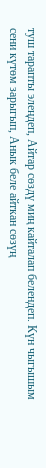туш тарапты элеңдеп, Айтар сөздү миң кайталап белендеп. Күн чыгышым сени күтөм зарыгып, Анык беле айткан сөзүң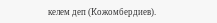келем деп (Кожомбердиев).